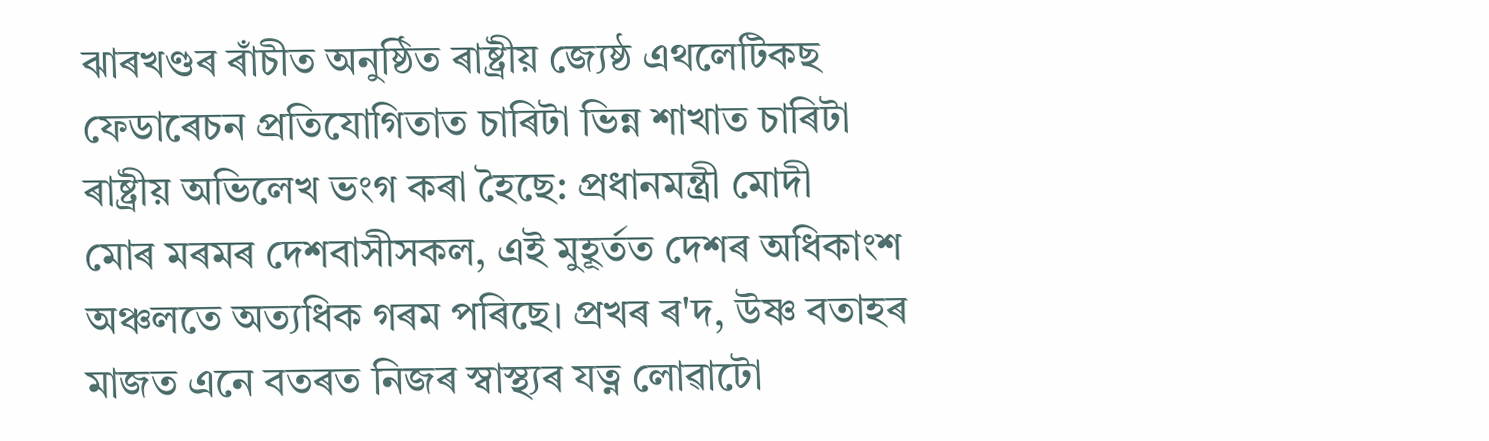ঝাৰখণ্ডৰ ৰাঁচীত অনুষ্ঠিত ৰাষ্ট্ৰীয় জ্যেষ্ঠ এথলেটিকছ ফেডাৰেচন প্ৰতিযোগিতাত চাৰিটা ভিন্ন শাখাত চাৰিটা ৰাষ্ট্ৰীয় অভিলেখ ভংগ কৰা হৈছে: প্ৰধানমন্ত্ৰী মোদী
মোৰ মৰমৰ দেশবাসীসকল, এই মুহূৰ্তত দেশৰ অধিকাংশ অঞ্চলতে অত্যধিক গৰম পৰিছে। প্ৰখৰ ৰ'দ, উষ্ণ বতাহৰ মাজত এনে বতৰত নিজৰ স্বাস্থ্যৰ যত্ন লোৱাটো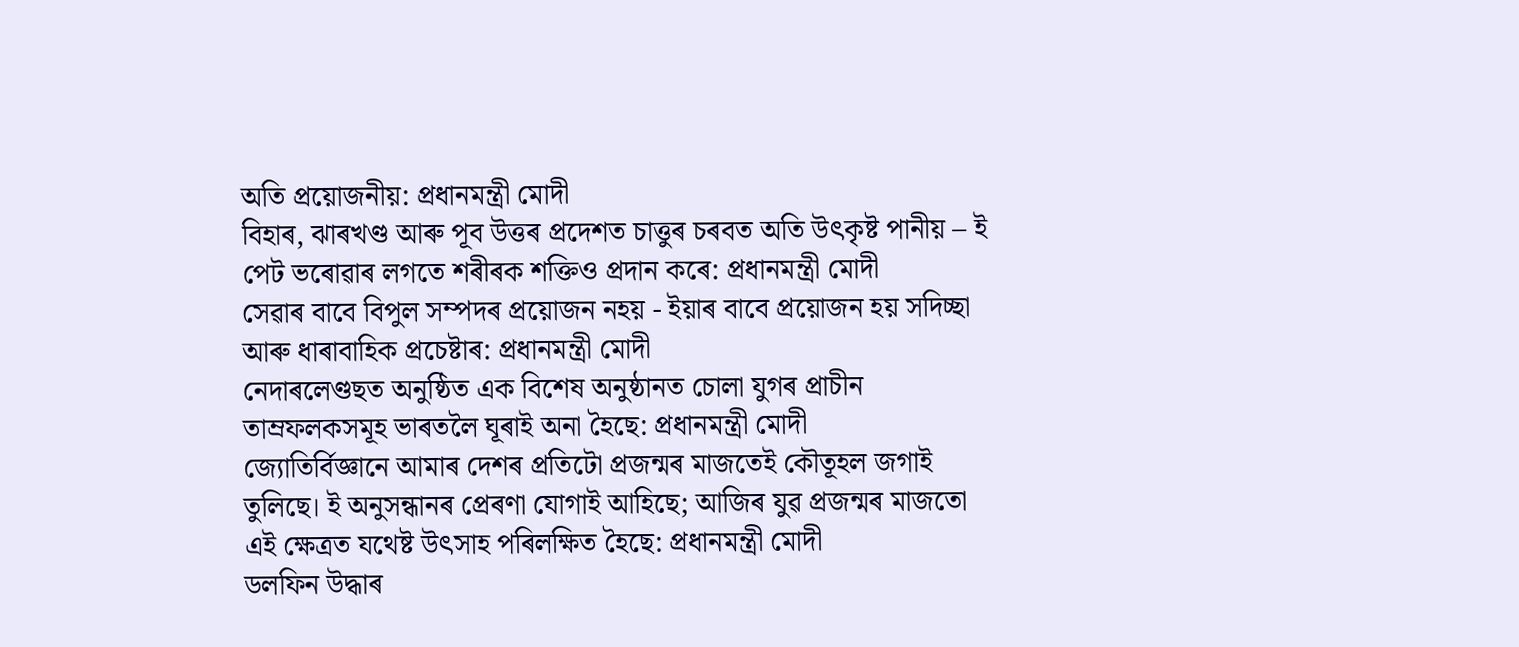অতি প্ৰয়োজনীয়: প্ৰধানমন্ত্ৰী মোদী
বিহাৰ, ঝাৰখণ্ড আৰু পূব উত্তৰ প্ৰদেশত চাত্তুৰ চৰবত অতি উৎকৃষ্ট পানীয় – ই পেট ভৰোৱাৰ লগতে শৰীৰক শক্তিও প্ৰদান কৰে: প্ৰধানমন্ত্ৰী মোদী
সেৱাৰ বাবে বিপুল সম্পদৰ প্ৰয়োজন নহয় - ইয়াৰ বাবে প্ৰয়োজন হয় সদিচ্ছা আৰু ধাৰাবাহিক প্ৰচেষ্টাৰ: প্ৰধানমন্ত্ৰী মোদী
নেদাৰলেণ্ডছত অনুষ্ঠিত এক বিশেষ অনুষ্ঠানত চোলা যুগৰ প্ৰাচীন তাম্ৰফলকসমূহ ভাৰতলৈ ঘূৰাই অনা হৈছে: প্ৰধানমন্ত্ৰী মোদী
জ্যোতিৰ্বিজ্ঞানে আমাৰ দেশৰ প্ৰতিটো প্ৰজন্মৰ মাজতেই কৌতূহল জগাই তুলিছে। ই অনুসন্ধানৰ প্ৰেৰণা যোগাই আহিছে; আজিৰ যুৱ প্ৰজন্মৰ মাজতো এই ক্ষেত্ৰত যথেষ্ট উৎসাহ পৰিলক্ষিত হৈছে: প্ৰধানমন্ত্ৰী মোদী
ডলফিন উদ্ধাৰ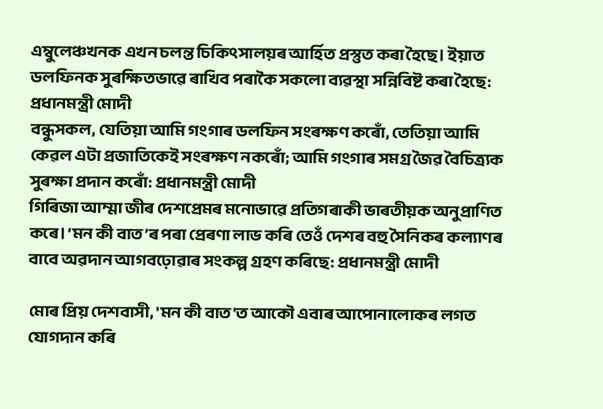এম্বুলেঞ্চখনক এখন চলন্ত চিকিৎসালয়ৰ আৰ্হিত প্ৰস্তুত কৰা হৈছে। ইয়াত ডলফিনক সুৰক্ষিতভাৱে ৰাখিব পৰাকৈ সকলো ব্যৱস্থা সন্নিবিষ্ট কৰা হৈছে: প্ৰধানমন্ত্ৰী মোদী
বন্ধুসকল, যেতিয়া আমি গংগাৰ ডলফিন সংৰক্ষণ কৰোঁ, তেতিয়া আমি কেৱল এটা প্ৰজাতিকেই সংৰক্ষণ নকৰোঁ; আমি গংগাৰ সমগ্ৰ জৈৱ বৈচিত্ৰ্যক সুৰক্ষা প্ৰদান কৰোঁ: প্ৰধানমন্ত্ৰী মোদী
গিৰিজা আম্মা জীৰ দেশপ্ৰেমৰ মনোভাৱে প্ৰতিগৰাকী ভাৰতীয়ক অনুপ্ৰাণিত কৰে। ‘মন কী বাত’ৰ পৰা প্ৰেৰণা লাভ কৰি তেওঁ দেশৰ বহু সৈনিকৰ কল্যাণৰ বাবে অৱদান আগবঢ়োৱাৰ সংকল্প গ্ৰহণ কৰিছে: প্ৰধানমন্ত্ৰী মোদী

মোৰ প্ৰিয় দেশবাসী, 'মন কী বাত'ত আকৌ এবাৰ আপোনালোকৰ লগত যোগদান কৰি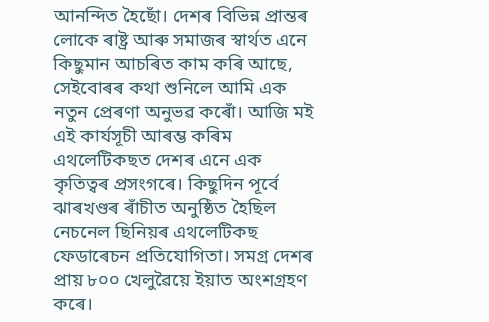আনন্দিত হৈছোঁ। দেশৰ বিভিন্ন প্ৰান্তৰ লোকে ৰাষ্ট্ৰ আৰু সমাজৰ স্বাৰ্থত এনে কিছুমান আচৰিত কাম কৰি আছে, সেইবোৰৰ কথা শুনিলে আমি এক নতুন প্ৰেৰণা অনুভৱ কৰোঁ। আজি মই এই কাৰ্যসূচী আৰম্ভ কৰিম এথলেটিকছত দেশৰ এনে এক কৃতিত্বৰ প্ৰসংগৰে। কিছুদিন পূৰ্বে ঝাৰখণ্ডৰ ৰাঁচীত অনুষ্ঠিত হৈছিল নেচনেল ছিনিয়ৰ এথলেটিকছ ফেডাৰেচন প্ৰতিযোগিতা। সমগ্ৰ দেশৰ প্ৰায় ৮০০ খেলুৱৈয়ে ইয়াত অংশগ্ৰহণ কৰে।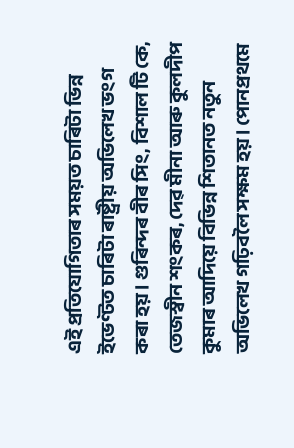এই প্ৰতিযোগিতাৰ সময়ত চাৰিটা ভিন্ন ইভেণ্টত চাৰিটা ৰাষ্ট্ৰীয় অভিলেখ ভংগ কৰা হয়। গুৰিন্দৰ বীৰ সিং, বিশাল টি কে, তেজস্বীন শংকৰ, দেৱ মীনা আৰু কুলদীপ কুমাৰ আদিয়ে বিভিন্ন শিতানত নতুন অভিলেখ গঢ়িবলৈ সক্ষম হয়। পোনপ্ৰথমে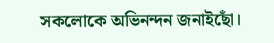সকলোকে অভিনন্দন জনাইছোঁ।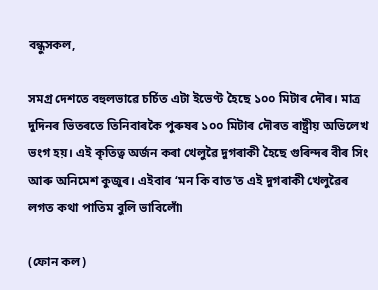বন্ধুসকল,

সমগ্ৰ দেশতে বহুলভাৱে চৰ্চিত এটা ইভেণ্ট হৈছে ১০০ মিটাৰ দৌৰ। মাত্ৰ দুদিনৰ ভিতৰতে তিনিবাৰকৈ পুৰুষৰ ১০০ মিটাৰ দৌৰত ৰাষ্ট্ৰীয় অভিলেখ ভংগ হয়। এই কৃতিত্ব অৰ্জন কৰা খেলুৱৈ দুগৰাকী হৈছে গুৰিন্দৰ বীৰ সিং আৰু অনিমেশ কুজুৰ। এইবাৰ ‘মন কি বাত’ত এই দুগৰাকী খেলুৱৈৰ লগত কথা পাতিম বুলি ভাবিলোঁ৷

(ফোন কল)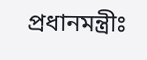প্ৰধানমন্ত্ৰীঃ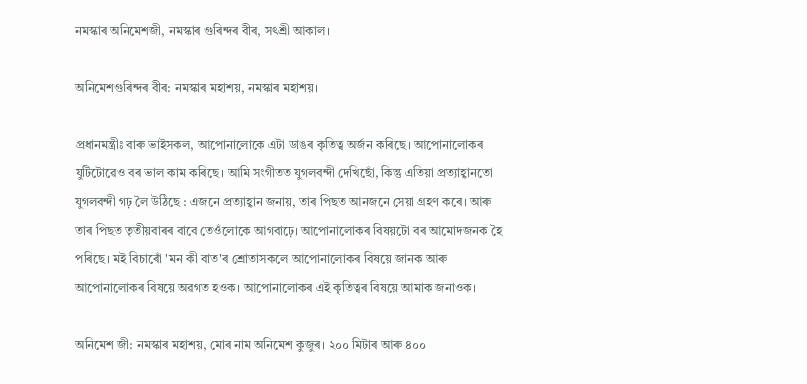নমস্কাৰ অনিমেশজী, নমস্কাৰ গুৰিন্দৰ বীৰ, সৎশ্ৰী আকাল।

অনিমেশগুৰিন্দৰ বীৰ: নমস্কাৰ মহাশয়, নমস্কাৰ মহাশয়।

প্ৰধানমন্ত্ৰীঃ বাৰু ভাইসকল, আপোনালোকে এটা ডাঙৰ কৃতিত্ব অৰ্জন কৰিছে। আপোনালোকৰ যুটিটোৱেও বৰ ভাল কাম কৰিছে। আমি সংগীতত যুগলবন্দী দেখিছোঁ, কিন্তু এতিয়া প্ৰত্যাহ্বানতো যুগলবন্দী গঢ় লৈ উঠিছে : এজনে প্ৰত্যাহ্বান জনায়, তাৰ পিছত আনজনে সেয়া গ্ৰহণ কৰে। আৰু তাৰ পিছত তৃতীয়বাৰৰ বাবে তেওঁলোকে আগবাঢ়ে। আপোনালোকৰ বিষয়টো বৰ আমোদজনক হৈ পৰিছে। মই বিচাৰোঁ 'মন কী বাত'ৰ শ্ৰোতাসকলে আপোনালোকৰ বিষয়ে জানক আৰু আপোনালোকৰ বিষয়ে অৱগত হওক। আপোনালোকৰ এই কৃতিত্বৰ বিষয়ে আমাক জনাওক।

অনিমেশ জী: নমস্কাৰ মহাশয়, মোৰ নাম অনিমেশ কুজুৰ। ২০০ মিটাৰ আৰু ৪০০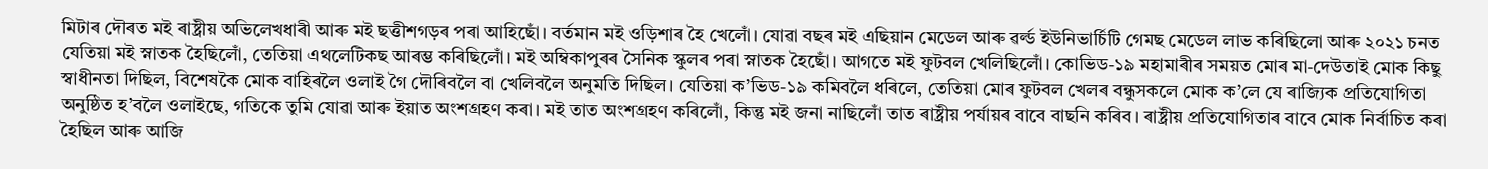মিটাৰ দৌৰত মই ৰাষ্ট্ৰীয় অভিলেখধাৰী আৰু মই ছত্তীশগড়ৰ পৰা আহিছোঁ। বৰ্তমান মই ওড়িশাৰ হৈ খেলোঁ। যোৱা বছৰ মই এছিয়ান মেডেল আৰু ৱৰ্ল্ড ইউনিভাৰ্চিটি গেমছ মেডেল লাভ কৰিছিলো আৰু ২০২১ চনত যেতিয়া মই স্নাতক হৈছিলোঁ, তেতিয়া এথলেটিকছ আৰম্ভ কৰিছিলোঁ। মই অম্বিকাপুৰৰ সৈনিক স্কুলৰ পৰা স্নাতক হৈছোঁ। আগতে মই ফুটবল খেলিছিলোঁ। কোভিড-১৯ মহামাৰীৰ সময়ত মোৰ মা-দেউতাই মোক কিছু স্বাধীনতা দিছিল, বিশেষকৈ মোক বাহিৰলৈ ওলাই গৈ দৌৰিবলৈ বা খেলিবলৈ অনুমতি দিছিল। যেতিয়া ক’ভিড-১৯ কমিবলৈ ধৰিলে, তেতিয়া মোৰ ফুটবল খেলৰ বন্ধুসকলে মোক ক’লে যে ৰাজ্যিক প্ৰতিযোগিতা অনুষ্ঠিত হ’বলৈ ওলাইছে, গতিকে তুমি যোৱা আৰু ইয়াত অংশগ্ৰহণ কৰা। মই তাত অংশগ্ৰহণ কৰিলোঁ, কিন্তু মই জনা নাছিলোঁ তাত ৰাষ্ট্ৰীয় পৰ্যায়ৰ বাবে বাছনি কৰিব। ৰাষ্ট্ৰীয় প্ৰতিযোগিতাৰ বাবে মোক নিৰ্বাচিত কৰা হৈছিল আৰু আজি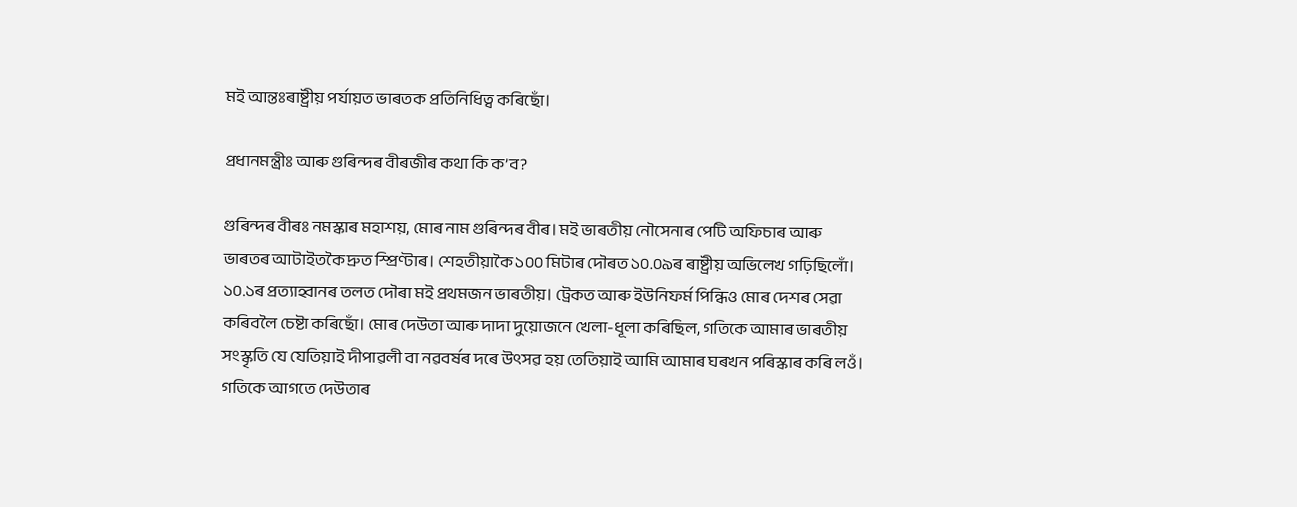মই আন্তঃৰাষ্ট্ৰীয় পৰ্যায়ত ভাৰতক প্ৰতিনিধিত্ব কৰিছোঁ।

প্ৰধানমন্ত্ৰীঃ আৰু গুৰিন্দৰ বীৰজীৰ কথা কি ক’ব?

গুৰিন্দৰ বীৰঃ নমস্কাৰ মহাশয়, মোৰ নাম গুৰিন্দৰ বীৰ। মই ভাৰতীয় নৌসেনাৰ পেটি অফিচাৰ আৰু ভাৰতৰ আটাইতকৈ দ্ৰুত স্প্ৰিণ্টাৰ। শেহতীয়াকৈ ১০০ মিটাৰ দৌৰত ১০.০৯ৰ ৰাষ্ট্ৰীয় অভিলেখ গঢ়িছিলোঁ। ১০.১ৰ প্ৰত্যাহ্বানৰ তলত দৌৰা মই প্ৰথমজন ভাৰতীয়। ট্ৰেকত আৰু ইউনিফৰ্ম পিন্ধিও মোৰ দেশৰ সেৱা কৰিবলৈ চেষ্টা কৰিছোঁ। মোৰ দেউতা আৰু দাদা দুয়োজনে খেলা-ধূলা কৰিছিল, গতিকে আমাৰ ভাৰতীয় সংস্কৃতি যে যেতিয়াই দীপাৱলী বা নৱবৰ্ষৰ দৰে উৎসৱ হয় তেতিয়াই আমি আমাৰ ঘৰখন পৰিস্কাৰ কৰি লওঁ। গতিকে আগতে দেউতাৰ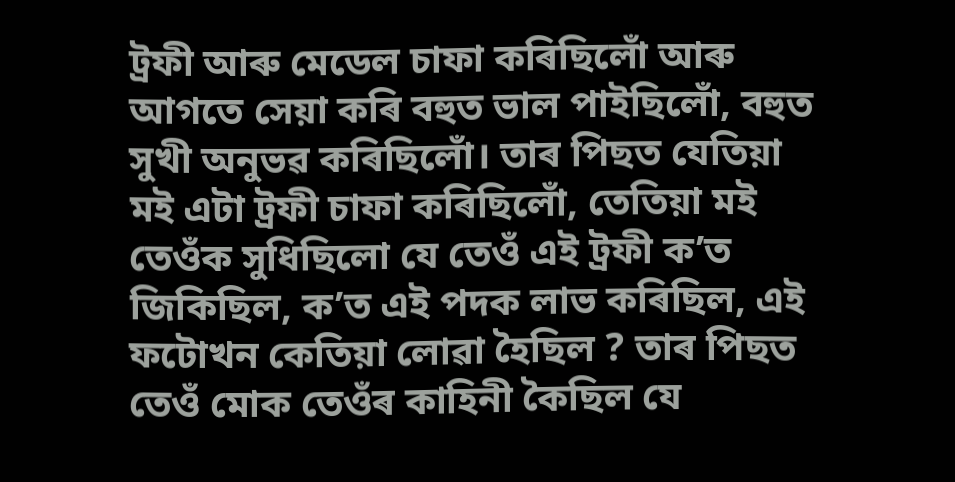ট্ৰফী আৰু মেডেল চাফা কৰিছিলোঁ আৰু আগতে সেয়া কৰি বহুত ভাল পাইছিলোঁ, বহুত সুখী অনুভৱ কৰিছিলোঁ। তাৰ পিছত যেতিয়া মই এটা ট্ৰফী চাফা কৰিছিলোঁ, তেতিয়া মই তেওঁক সুধিছিলো যে তেওঁ এই ট্ৰফী ক’ত জিকিছিল, ক’ত এই পদক লাভ কৰিছিল, এই ফটোখন কেতিয়া লোৱা হৈছিল ? তাৰ পিছত তেওঁ মোক তেওঁৰ কাহিনী কৈছিল যে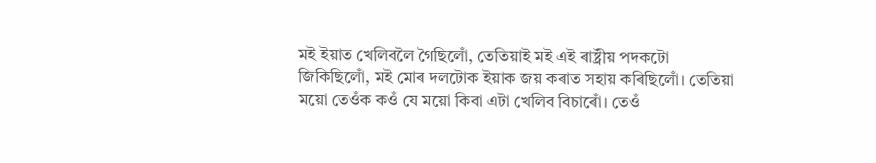মই ইয়াত খেলিবলৈ গৈছিলোঁ, তেতিয়াই মই এই ৰাষ্ট্ৰীয় পদকটো জিকিছিলোঁ, মই মোৰ দলটোক ইয়াক জয় কৰাত সহায় কৰিছিলোঁ। তেতিয়া ময়ো তেওঁক কওঁ যে ময়ো কিবা এটা খেলিব বিচাৰোঁ। তেওঁ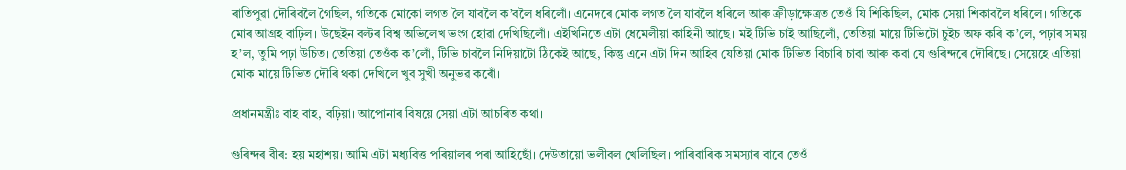ৰাতিপুৱা দৌৰিবলৈ গৈছিল, গতিকে মোকো লগত লৈ যাবলৈ ক’বলৈ ধৰিলোঁ। এনেদৰে মোক লগত লৈ যাবলৈ ধৰিলে আৰু ক্ৰীড়াক্ষেত্ৰত তেওঁ যি শিকিছিল, মোক সেয়া শিকাবলৈ ধৰিলে। গতিকে মোৰ আগ্ৰহ বাঢ়িল। উছেইন বল্টৰ বিশ্ব অভিলেখ ভংগ হোৱা দেখিছিলোঁ। এইখিনিতে এটা ধেমেলীয়া কাহিনী আছে। মই টিভি চাই আছিলোঁ, তেতিয়া মায়ে টিভিটো চুইচ অফ কৰি ক’লে, পঢ়াৰ সময় হ’ল, তুমি পঢ়া উচিত। তেতিয়া তেওঁক ক’লোঁ, টিভি চাবলৈ নিদিয়াটো ঠিকেই আছে, কিন্তু এনে এটা দিন আহিব যেতিয়া মোক টিভিত বিচাৰি চাবা আৰু কবা যে গুৰিন্দৰে দৌৰিছে। সেয়েহে এতিয়া মোক মায়ে টিভিত দৌৰি থকা দেখিলে খুব সুখী অনুভৱ কৰোঁ।

প্ৰধানমন্ত্ৰীঃ বাহ বাহ, বঢ়িয়া। আপোনাৰ বিষয়ে সেয়া এটা আচৰিত কথা।

গুৰিন্দৰ বীৰ: হয় মহাশয়। আমি এটা মধ্যবিত্ত পৰিয়ালৰ পৰা আহিছোঁ। দেউতায়ো ভলীবল খেলিছিল। পাৰিবাৰিক সমস্যাৰ বাবে তেওঁ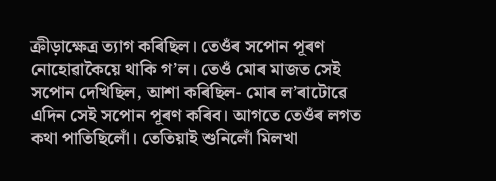ক্ৰীড়াক্ষেত্ৰ ত্যাগ কৰিছিল। তেওঁৰ সপোন পূৰণ নোহোৱাকৈয়ে থাকি গ’ল। তেওঁ মোৰ মাজত সেই সপোন দেখিছিল, আশা কৰিছিল- মোৰ ল’ৰাটোৱে এদিন সেই সপোন পূৰণ কৰিব। আগতে তেওঁৰ লগত কথা পাতিছিলোঁ। তেতিয়াই শুনিলোঁ মিলখা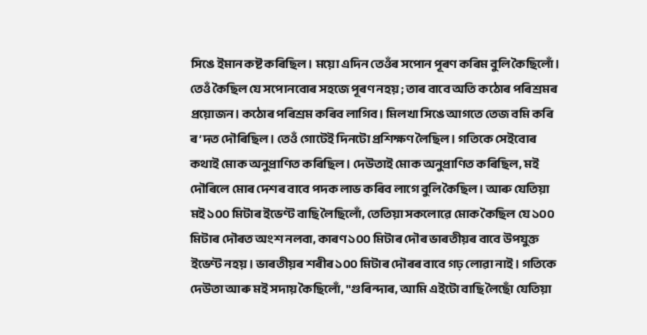সিঙে ইমান কষ্ট কৰিছিল। ময়ো এদিন তেওঁৰ সপোন পূৰণ কৰিম বুলি কৈছিলোঁ। তেওঁ কৈছিল যে সপোনবোৰ সহজে পূৰণ নহয়; তাৰ বাবে অতি কঠোৰ পৰিশ্ৰমৰ প্ৰয়োজন। কঠোৰ পৰিশ্ৰম কৰিব লাগিব। মিলখা সিঙে আগতে তেজ বমি কৰি ৰ’দত দৌৰিছিল। তেওঁ গোটেই দিনটো প্ৰশিক্ষণ লৈছিল। গতিকে সেইবোৰ কথাই মোক অনুপ্ৰাণিত কৰিছিল। দেউতাই মোক অনুপ্ৰাণিত কৰিছিল, মই দৌৰিলে মোৰ দেশৰ বাবে পদক লাভ কৰিব লাগে বুলি কৈছিল। আৰু যেতিয়া মই ১০০ মিটাৰ ইভেণ্ট বাছি লৈছিলোঁ, তেতিয়া সকলোৱে মোক কৈছিল যে ১০০ মিটাৰ দৌৰত অংশ নলবা, কাৰণ ১০০ মিটাৰ দৌৰ ভাৰতীয়ৰ বাবে উপযুক্ত ইভেণ্ট নহয়। ভাৰতীয়ৰ শৰীৰ ১০০ মিটাৰ দৌৰৰ বাবে গঢ় লোৱা নাই। গতিকে দেউতা আৰু মই সদায় কৈছিলোঁ, "গুৰিন্দাৰ, আমি এইটো বাছি লৈছোঁ যেতিয়া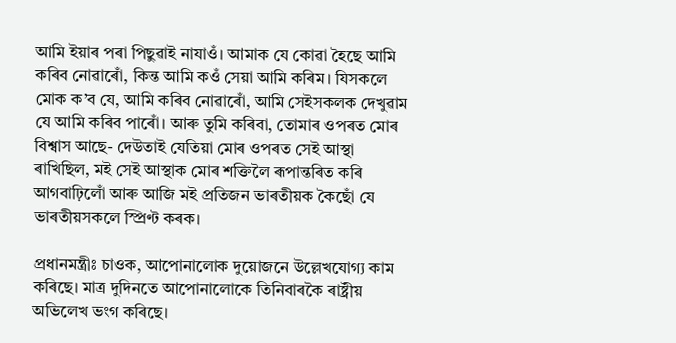আমি ইয়াৰ পৰা পিছুৱাই নাযাওঁ। আমাক যে কোৱা হৈছে আমি কৰিব নোৱাৰোঁ, কিন্ত আমি কওঁ সেয়া আমি কৰিম। যিসকলে মোক ক’ব যে, আমি কৰিব নোৱাৰোঁ, আমি সেইসকলক দেখুৱাম যে আমি কৰিব পাৰোঁ। আৰু তুমি কৰিবা, তোমাৰ ওপৰত মোৰ বিশ্বাস আছে- দেউতাই যেতিয়া মোৰ ওপৰত সেই আস্থা ৰাখিছিল, মই সেই আস্থাক মোৰ শক্তিলৈ ৰূপান্তৰিত কৰি আগবাঢ়িলোঁ আৰু আজি মই প্ৰতিজন ভাৰতীয়ক কৈছোঁ যে ভাৰতীয়সকলে স্প্ৰিণ্ট কৰক।

প্ৰধানমন্ত্ৰীঃ চাওক, আপোনালোক দুয়োজনে উল্লেখযোগ্য কাম কৰিছে। মাত্ৰ দুদিনতে আপোনালোকে তিনিবাৰকৈ ৰাষ্ট্ৰীয় অভিলেখ ভংগ কৰিছে।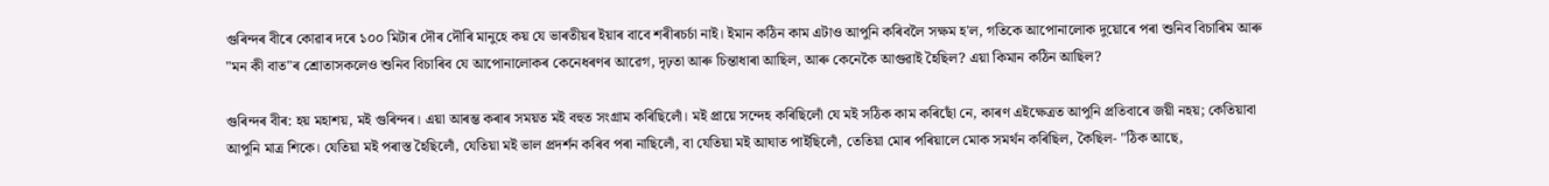গুৰিন্দৰ বীৰে কোৱাৰ দৰে ১০০ মিটাৰ দৌৰ দৌৰি মানুহে কয় যে ভাৰতীয়ৰ ইয়াৰ বাবে শৰীৰচৰ্চা নাই। ইমান কঠিন কাম এটাও আপুনি কৰিবলৈ সক্ষম হ'ল, গতিকে আপোনালোক দুয়োৰে পৰা শুনিব বিচাৰিম আৰু "মন কী বাত"ৰ শ্ৰোতাসকলেও শুনিব বিচাৰিব যে আপোনালোকৰ কেনেধৰণৰ আৱেগ, দৃঢ়তা আৰু চিন্তাধাৰা আছিল, আৰু কেনেকৈ আগুৱাই হৈছিল? এয়া কিমান কঠিন আছিল?

গুৰিন্দৰ বীৰ: হয় মহাশয়, মই গুৰিন্দৰ। এয়া আৰম্ভ কৰাৰ সময়ত মই বহুত সংগ্ৰাম কৰিছিলোঁ। মই প্ৰায়ে সন্দেহ কৰিছিলোঁ যে মই সঠিক কাম কৰিছোঁ নে, কাৰণ এইক্ষেত্ৰত আপুনি প্ৰতিবাৰে জয়ী নহয়; কেতিয়াবা আপুনি মাত্ৰ শিকে। যেতিয়া মই পৰাস্ত হৈছিলোঁ, যেতিয়া মই ভাল প্ৰদৰ্শন কৰিব পৰা নাছিলোঁ, বা যেতিয়া মই আঘাত পাইছিলোঁ, তেতিয়া মোৰ পৰিয়ালে মোক সমৰ্থন কৰিছিল, কৈছিল- "ঠিক আছে,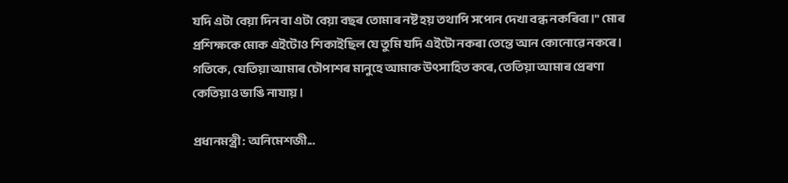যদি এটা বেয়া দিন বা এটা বেয়া বছৰ তোমাৰ নষ্ট হয় তথাপি সপোন দেখা বন্ধ নকৰিবা।" মোৰ প্ৰশিক্ষকে মোক এইটোও শিকাইছিল যে তুমি যদি এইটো নকৰা তেন্তে আন কোনোৱে নকৰে। গতিকে, যেতিয়া আমাৰ চৌপাশৰ মানুহে আমাক উৎসাহিত কৰে, তেতিয়া আমাৰ প্ৰেৰণা কেতিয়াও ভাঙি নাযায়।

প্ৰধানমন্ত্ৰী: অনিমেশজী...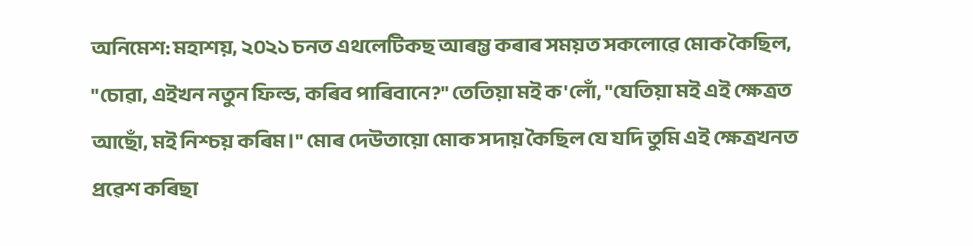অনিমেশ: মহাশয়, ২০২১ চনত এথলেটিকছ আৰম্ভ কৰাৰ সময়ত সকলোৱে মোক কৈছিল, "চোৱা, এইখন নতুন ফিল্ড, কৰিব পাৰিবানে?" তেতিয়া মই ক'লোঁ, "যেতিয়া মই এই ক্ষেত্ৰত আছোঁ, মই নিশ্চয় কৰিম।" মোৰ দেউতায়ো মোক সদায় কৈছিল যে যদি তুমি এই ক্ষেত্ৰখনত প্ৰৱেশ কৰিছা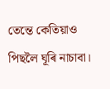তেন্তে কেতিয়াও পিছলৈ ঘূৰি নাচাবা।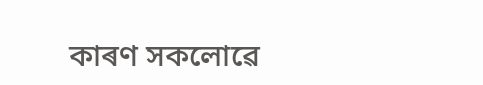কাৰণ সকলোৱে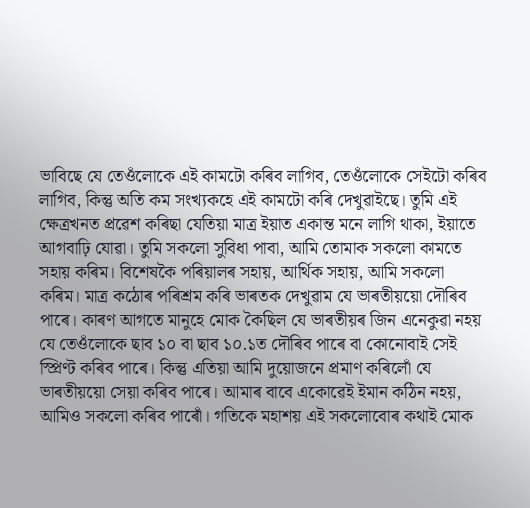ভাবিছে যে তেওঁলোকে এই কামটো কৰিব লাগিব, তেওঁলোকে সেইটো কৰিব লাগিব, কিন্তু অতি কম সংখ্যকহে এই কামটো কৰি দেখুৱাইছে। তুমি এই ক্ষেত্ৰখনত প্ৰৱেশ কৰিছা যেতিয়া মাত্ৰ ইয়াত একান্ত মনে লাগি থাকা, ইয়াতে আগবাঢ়ি যোৱা। তুমি সকলো সুবিধা পাবা, আমি তোমাক সকলো কামতে সহায় কৰিম। বিশেষকৈ পৰিয়ালৰ সহায়, আৰ্থিক সহায়, আমি সকলো কৰিম। মাত্ৰ কঠোৰ পৰিশ্ৰম কৰি ভাৰতক দেখুৱাম যে ভাৰতীয়য়ো দৌৰিব পাৰে। কাৰণ আগতে মানুহে মোক কৈছিল যে ভাৰতীয়ৰ জিন এনেকুৱা নহয় যে তেওঁলোকে ছাব ১০ বা ছাব ১০.১ত দৌৰিব পাৰে বা কোনোবাই সেই স্প্ৰিণ্ট কৰিব পাৰে। কিন্তু এতিয়া আমি দুয়োজনে প্ৰমাণ কৰিলোঁ যে ভাৰতীয়য়ো সেয়া কৰিব পাৰে। আমাৰ বাবে একোৱেই ইমান কঠিন নহয়, আমিও সকলো কৰিব পাৰোঁ। গতিকে মহাশয় এই সকলোবোৰ কথাই মোক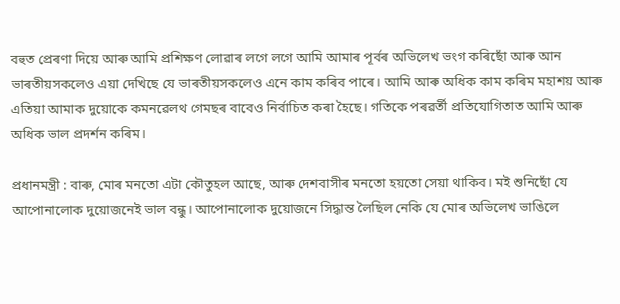বহুত প্ৰেৰণা দিয়ে আৰু আমি প্ৰশিক্ষণ লোৱাৰ লগে লগে আমি আমাৰ পূৰ্বৰ অভিলেখ ভংগ কৰিছোঁ আৰু আন ভাৰতীয়সকলেও এয়া দেখিছে যে ভাৰতীয়সকলেও এনে কাম কৰিব পাৰে। আমি আৰু অধিক কাম কৰিম মহাশয় আৰু এতিয়া আমাক দুয়োকে কমনৱেলথ গেমছৰ বাবেও নিৰ্বাচিত কৰা হৈছে। গতিকে পৰৱৰ্তী প্ৰতিযোগিতাত আমি আৰু অধিক ভাল প্ৰদৰ্শন কৰিম।

প্ৰধানমন্ত্ৰী : বাৰু, মোৰ মনতো এটা কৌতুহল আছে, আৰু দেশবাসীৰ মনতো হয়তো সেয়া থাকিব। মই শুনিছোঁ যে আপোনালোক দুয়োজনেই ভাল বন্ধু। আপোনালোক দুয়োজনে সিদ্ধান্ত লৈছিল নেকি যে মোৰ অভিলেখ ভাঙিলে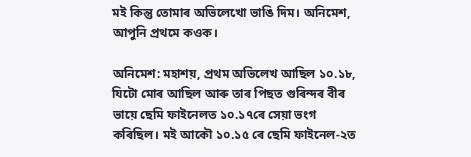মই কিন্তু তোমাৰ অভিলেখো ভাঙি দিম। অনিমেশ, আপুনি প্ৰথমে কওক।

অনিমেশ: মহাশয়, প্ৰথম অভিলেখ আছিল ১০.১৮, যিটো মোৰ আছিল আৰু তাৰ পিছত গুৰিন্দৰ বীৰ ভায়ে ছেমি ফাইনেলত ১০.১৭ৰে সেয়া ভংগ কৰিছিল। মই আকৌ ১০.১৫ ৰে ছেমি ফাইনেল-২ত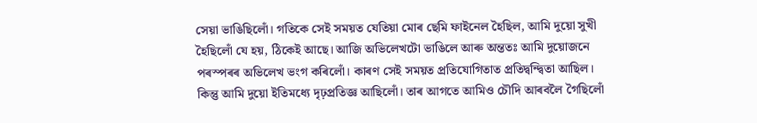সেয়া ভাঙিছিলোঁ। গতিকে সেই সময়ত যেতিয়া মোৰ ছেমি ফাইনেল হৈছিল, আমি দুয়ো সুখী হৈছিলোঁ যে হয়, ঠিকেই আছে। আজি অভিলেখটো ভাঙিলে আৰু অন্ততঃ আমি দুয়োজনে পৰস্পৰৰ অভিলেখ ভংগ কৰিলোঁ। কাৰণ সেই সময়ত প্ৰতিযোগিতাত প্ৰতিদ্বন্দ্বিতা আছিল। কিন্তু আমি দুয়ো ইতিমধ্যে দৃঢ়প্ৰতিজ্ঞ আছিলোঁ। তাৰ আগতে আমিও চৌদি আৰবলৈ গৈছিলোঁ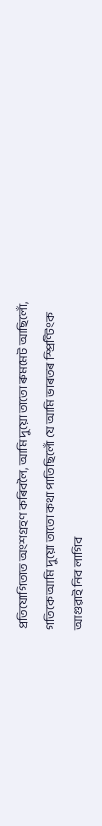প্ৰতিযোগিতাত অংশগ্ৰহণ কৰিবলৈ, আমি দুয়ো তাতো ৰুমমেট আছিলোঁ, গতিকে আমি দুয়ো তাতো কথা পাতিছিলোঁ যে আমি ভাৰতৰ স্প্ৰিণ্টিংক আগুৱাই নিব লাগিব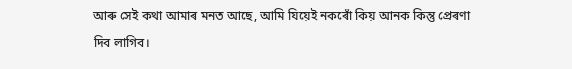আৰু সেই কথা আমাৰ মনত আছে, আমি যিয়েই নকৰোঁ কিয় আনক কিন্তু প্ৰেৰণা দিব লাগিব।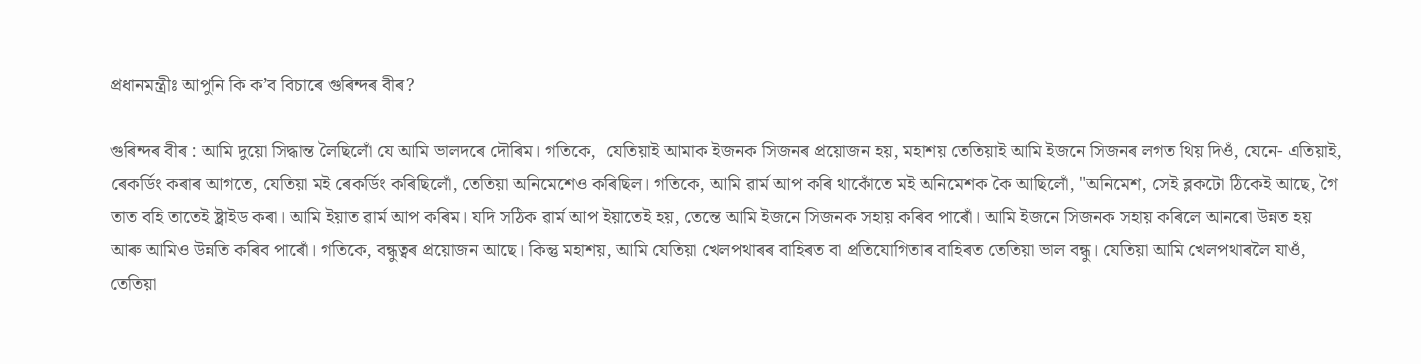প্ৰধানমন্ত্ৰীঃ আপুনি কি ক’ব বিচাৰে গুৰিন্দৰ বীৰ?

গুৰিন্দৰ বীৰ : আমি দুয়ো সিদ্ধান্ত লৈছিলোঁ যে আমি ভালদৰে দৌৰিম। গতিকে,  যেতিয়াই আমাক ইজনক সিজনৰ প্ৰয়োজন হয়, মহাশয় তেতিয়াই আমি ইজনে সিজনৰ লগত থিয় দিওঁ, যেনে- এতিয়াই, ৰেকৰ্ডিং কৰাৰ আগতে, যেতিয়া মই ৰেকৰ্ডিং কৰিছিলোঁ, তেতিয়া অনিমেশেও কৰিছিল। গতিকে, আমি ৱাৰ্ম আপ কৰি থাকোঁতে মই অনিমেশক কৈ আছিলোঁ, "অনিমেশ, সেই ব্লকটো ঠিকেই আছে, গৈ তাত বহি তাতেই ষ্ট্ৰাইড কৰা। আমি ইয়াত ৱাৰ্ম আপ কৰিম। যদি সঠিক ৱাৰ্ম আপ ইয়াতেই হয়, তেন্তে আমি ইজনে সিজনক সহায় কৰিব পাৰোঁ। আমি ইজনে সিজনক সহায় কৰিলে আনৰো উন্নত হয় আৰু আমিও উন্নতি কৰিব পাৰোঁ। গতিকে, বন্ধুত্বৰ প্ৰয়োজন আছে। কিন্তু মহাশয়, আমি যেতিয়া খেলপথাৰৰ বাহিৰত বা প্ৰতিযোগিতাৰ বাহিৰত তেতিয়া ভাল বন্ধু। যেতিয়া আমি খেলপথাৰলৈ যাওঁ, তেতিয়া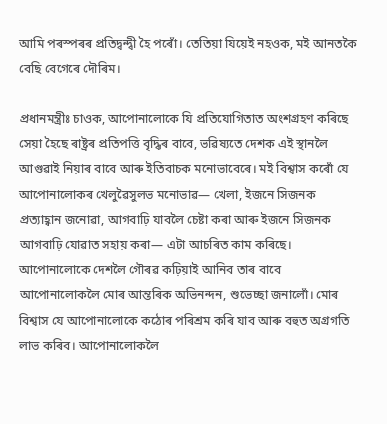আমি পৰস্পৰৰ প্ৰতিদ্বন্দ্বী হৈ পৰোঁ। তেতিয়া যিয়েই নহওক, মই আনতকৈ বেছি বেগেৰে দৌৰিম।

প্ৰধানমন্ত্ৰীঃ চাওক, আপোনালোকে যি প্ৰতিযোগিতাত অংশগ্ৰহণ কৰিছে সেয়া হৈছে ৰাষ্ট্ৰৰ প্ৰতিপত্তি বৃদ্ধিৰ বাবে, ভৱিষ্যতে দেশক এই স্থানলৈ আগুৱাই নিয়াৰ বাবে আৰু ইতিবাচক মনোভাবেৰে। মই বিশ্বাস কৰোঁ যে আপোনালোকৰ খেলুৱৈসুলভ মনোভাৱ— খেলা, ইজনে সিজনক প্ৰত্যাহ্বান জনোৱা, আগবাঢ়ি যাবলৈ চেষ্টা কৰা আৰু ইজনে সিজনক আগবাঢ়ি যোৱাত সহায় কৰা— এটা আচৰিত কাম কৰিছে। আপোনালোকে দেশলৈ গৌৰৱ কঢ়িয়াই আনিব তাৰ বাবে আপোনালোকলৈ মোৰ আন্তৰিক অভিনন্দন, শুভেচ্ছা জনালোঁ। মোৰ বিশ্বাস যে আপোনালোকে কঠোৰ পৰিশ্ৰম কৰি যাব আৰু বহুত অগ্ৰগতি লাভ কৰিব। আপোনালোকলৈ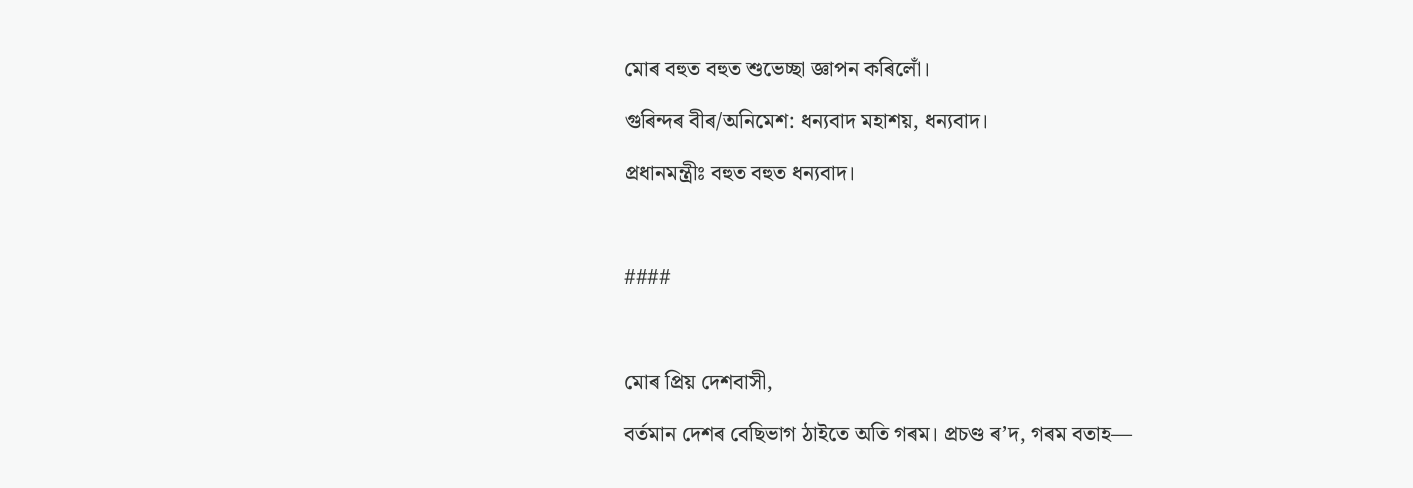মোৰ বহুত বহুত শুভেচ্ছা জ্ঞাপন কৰিলোঁ।

গুৰিন্দৰ বীৰ/অনিমেশ: ধন্যবাদ মহাশয়, ধন্যবাদ।

প্ৰধানমন্ত্ৰীঃ বহুত বহুত ধন্যবাদ।



####



মোৰ প্ৰিয় দেশবাসী,

বৰ্তমান দেশৰ বেছিভাগ ঠাইতে অতি গৰম। প্ৰচণ্ড ৰ’দ, গৰম বতাহ—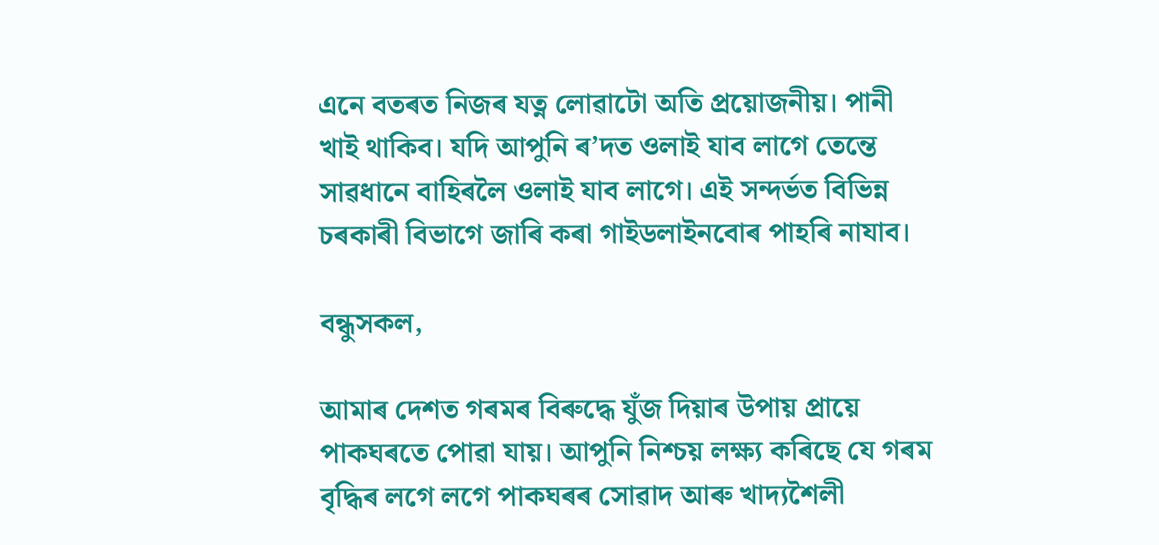এনে বতৰত নিজৰ যত্ন লোৱাটো অতি প্ৰয়োজনীয়। পানী খাই থাকিব। যদি আপুনি ৰ’দত ওলাই যাব লাগে তেন্তে সাৱধানে বাহিৰলৈ ওলাই যাব লাগে। এই সন্দৰ্ভত বিভিন্ন চৰকাৰী বিভাগে জাৰি কৰা গাইডলাইনবোৰ পাহৰি নাযাব।

বন্ধুসকল,

আমাৰ দেশত গৰমৰ বিৰুদ্ধে যুঁজ দিয়াৰ উপায় প্ৰায়ে পাকঘৰতে পোৱা যায়। আপুনি নিশ্চয় লক্ষ্য কৰিছে যে গৰম বৃদ্ধিৰ লগে লগে পাকঘৰৰ সোৱাদ আৰু খাদ্যশৈলী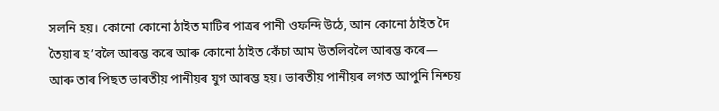সলনি হয়। কোনো কোনো ঠাইত মাটিৰ পাত্ৰৰ পানী ওফন্দি উঠে, আন কোনো ঠাইত দৈ তৈয়াৰ হ’বলৈ আৰম্ভ কৰে আৰু কোনো ঠাইত কেঁচা আম উতলিবলৈ আৰম্ভ কৰে— আৰু তাৰ পিছত ভাৰতীয় পানীয়ৰ যুগ আৰম্ভ হয়। ভাৰতীয় পানীয়ৰ লগত আপুনি নিশ্চয়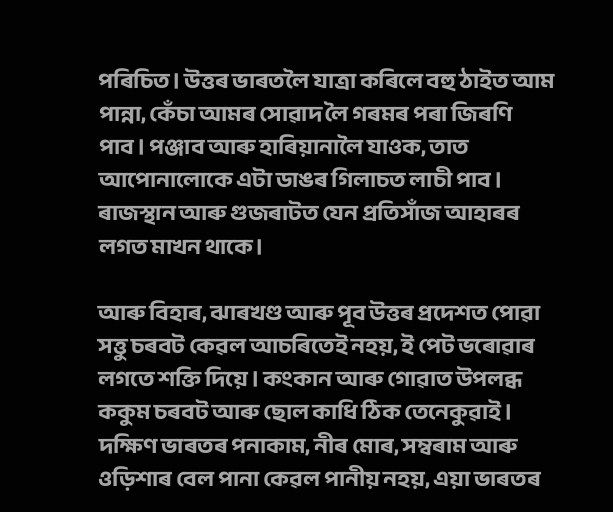পৰিচিত। উত্তৰ ভাৰতলৈ যাত্ৰা কৰিলে বহু ঠাইত আম পান্না, কেঁচা আমৰ সোৱাদ লৈ গৰমৰ পৰা জিৰণি পাব। পঞ্জাব আৰু হাৰিয়ানালৈ যাওক, তাত আপোনালোকে এটা ডাঙৰ গিলাচত লাচী পাব। ৰাজস্থান আৰু গুজৰাটত যেন প্ৰতিসাঁজ আহাৰৰ লগত মাখন থাকে।

আৰু বিহাৰ, ঝাৰখণ্ড আৰু পূব উত্তৰ প্ৰদেশত পোৱা সত্তু চৰবট কেৱল আচৰিতেই নহয়, ই পেট ভৰোৱাৰ লগতে শক্তি দিয়ে। কংকান আৰু গোৱাত উপলব্ধ ককুম চৰবট আৰু ছোল কাধি ঠিক তেনেকুৱাই। দক্ষিণ ভাৰতৰ পনাকাম, নীৰ মোৰ, সম্বৰাম আৰু ওড়িশাৰ বেল পানা কেৱল পানীয় নহয়, এয়া ভাৰতৰ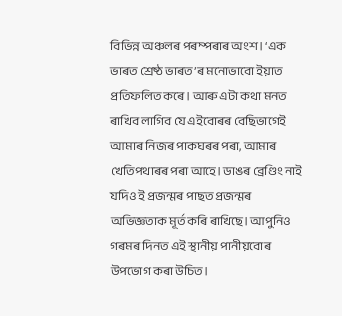বিভিন্ন অঞ্চলৰ পৰম্পৰাৰ অংশ। ‘এক ভাৰত শ্ৰেষ্ঠ ভাৰত’ৰ মনোভাবো ইয়াত প্ৰতিফলিত কৰে। আৰু এটা কথা মনত ৰাখিব লাগিব যে এইবোৰৰ বেছিভাগেই আমাৰ নিজৰ পাকঘৰৰ পৰা, আমাৰ খেতিপথাৰৰ পৰা আহে। ডাঙৰ ব্ৰেণ্ডিং নাই যদিও ই প্ৰজন্মৰ পাছত প্ৰজন্মৰ অভিজ্ঞতাক মূৰ্ত কৰি ৰাখিছে। আপুনিও গৰমৰ দিনত এই স্থানীয় পানীয়বোৰ উপভোগ কৰা উচিত।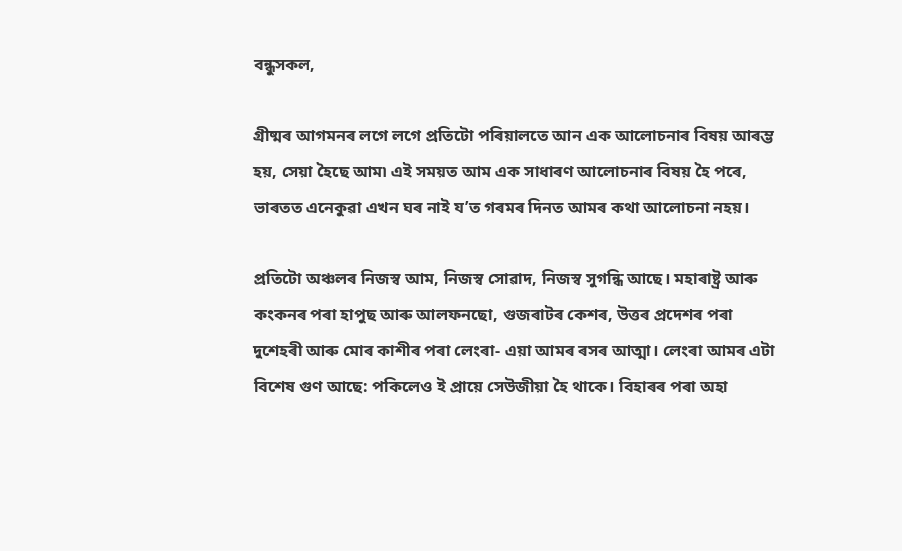বন্ধুসকল,

গ্রীষ্মৰ আগমনৰ লগে লগে প্রতিটো পৰিয়ালতে আন এক আলোচনাৰ বিষয় আৰম্ভ হয়, সেয়া হৈছে আম৷ এই সময়ত আম এক সাধাৰণ আলোচনাৰ বিষয় হৈ পৰে, ভাৰতত এনেকুৱা এখন ঘৰ নাই য’ত গৰমৰ দিনত আমৰ কথা আলোচনা নহয়।

প্ৰতিটো অঞ্চলৰ নিজস্ব আম, নিজস্ব সোৱাদ, নিজস্ব সুগন্ধি আছে। মহাৰাষ্ট্ৰ আৰু কংকনৰ পৰা হাপুছ আৰু আলফনছো, গুজৰাটৰ কেশৰ, উত্তৰ প্ৰদেশৰ পৰা দুশেহৰী আৰু মোৰ কাশীৰ পৰা লেংৰা- এয়া আমৰ ৰসৰ আত্মা। লেংৰা আমৰ এটা বিশেষ গুণ আছে: পকিলেও ই প্ৰায়ে সেউজীয়া হৈ থাকে। বিহাৰৰ পৰা অহা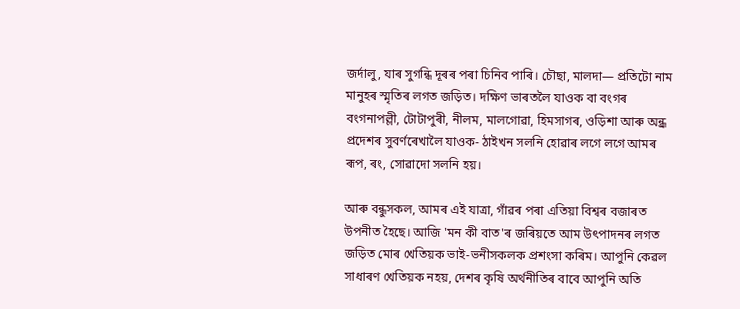জৰ্দালু, যাৰ সুগন্ধি দূৰৰ পৰা চিনিব পাৰি। চৌছা, মালদা— প্ৰতিটো নাম মানুহৰ স্মৃতিৰ লগত জড়িত। দক্ষিণ ভাৰতলৈ যাওক বা বংগৰ বংগনাপল্লী, টোটাপুৰী, নীলম, মালগোৱা, হিমসাগৰ, ওড়িশা আৰু অন্ধ্ৰ প্ৰদেশৰ সুবৰ্ণৰেখালৈ যাওক- ঠাইখন সলনি হোৱাৰ লগে লগে আমৰ ৰূপ, ৰং, সোৱাদো সলনি হয়।

আৰু বন্ধুসকল, আমৰ এই যাত্ৰা, গাঁৱৰ পৰা এতিয়া বিশ্বৰ বজাৰত উপনীত হৈছে। আজি 'মন কী বাত'ৰ জৰিয়তে আম উৎপাদনৰ লগত জড়িত মোৰ খেতিয়ক ভাই-ভনীসকলক প্ৰশংসা কৰিম। আপুনি কেৱল সাধাৰণ খেতিয়ক নহয়, দেশৰ কৃষি অৰ্থনীতিৰ বাবে আপুনি অতি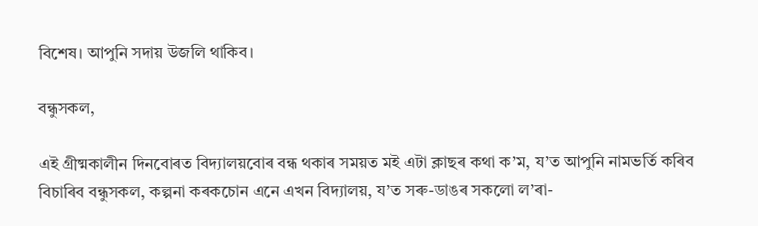বিশেষ। আপুনি সদায় উজলি থাকিব।

বন্ধুসকল,

এই গ্ৰীষ্মকালীন দিনবোৰত বিদ্যালয়বোৰ বন্ধ থকাৰ সময়ত মই এটা ক্লাছৰ কথা ক’ম, য’ত আপুনি নামভৰ্তি কৰিব বিচাৰিব বন্ধুসকল, কল্পনা কৰকচোন এনে এখন বিদ্যালয়, য’ত সৰু-ডাঙৰ সকলো ল’ৰা-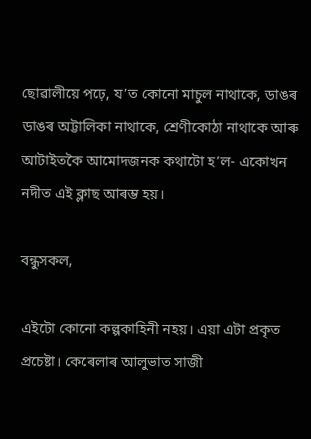ছোৱালীয়ে পঢ়ে, য’ত কোনো মাচুল নাথাকে, ডাঙৰ ডাঙৰ অট্টালিকা নাথাকে, শ্ৰেণীকোঠা নাথাকে আৰু আটাইতকৈ আমোদজনক কথাটো হ’ল- একোখন নদীত এই ক্লাছ আৰম্ভ হয়।

বন্ধুসকল,

এইটো কোনো কল্পকাহিনী নহয়। এয়া এটা প্ৰকৃত প্ৰচেষ্টা। কেৰেলাৰ আলুভাত সাজী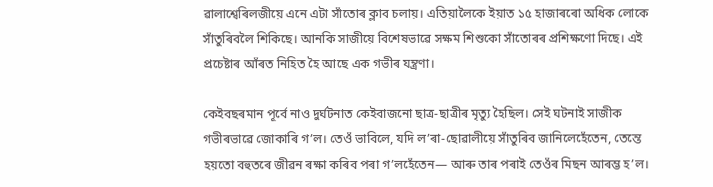ৱালাশ্বেৰিলজীয়ে এনে এটা সাঁতোৰ ক্লাব চলায়। এতিয়ালৈকে ইয়াত ১৫ হাজাৰৰো অধিক লোকে সাঁতুৰিবলৈ শিকিছে। আনকি সাজীয়ে বিশেষভাৱে সক্ষম শিশুকো সাঁতোৰৰ প্ৰশিক্ষণো দিছে। এই প্ৰচেষ্টাৰ আঁৰত নিহিত হৈ আছে এক গভীৰ যন্ত্ৰণা।

কেইবছৰমান পূৰ্বে নাও দুৰ্ঘটনাত কেইবাজনো ছাত্ৰ-ছাত্ৰীৰ মৃত্যু হৈছিল। সেই ঘটনাই সাজীক গভীৰভাৱে জোকাৰি গ’ল। তেওঁ ভাবিলে, যদি ল’ৰা-ছোৱালীয়ে সাঁতুৰিব জানিলেহেঁতেন, তেন্তে হয়তো বহুতৰে জীৱন ৰক্ষা কৰিব পৰা গ’লহেঁতেন— আৰু তাৰ পৰাই তেওঁৰ মিছন আৰম্ভ হ’ল।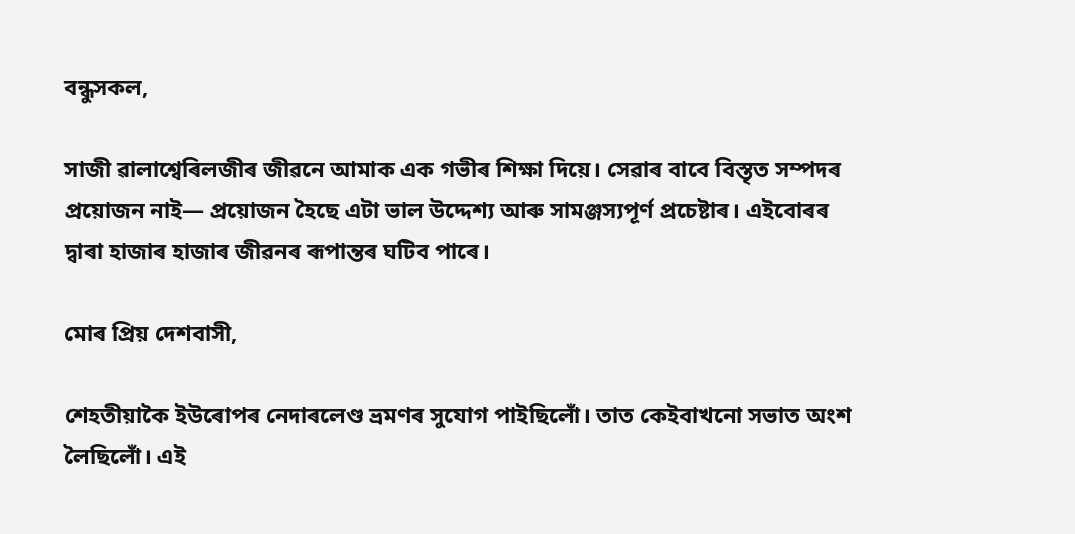বন্ধুসকল,

সাজী ৱালাশ্বেৰিলজীৰ জীৱনে আমাক এক গভীৰ শিক্ষা দিয়ে। সেৱাৰ বাবে বিস্তৃত সম্পদৰ প্ৰয়োজন নাই— প্ৰয়োজন হৈছে এটা ভাল উদ্দেশ্য আৰু সামঞ্জস্যপূৰ্ণ প্ৰচেষ্টাৰ। এইবোৰৰ দ্বাৰা হাজাৰ হাজাৰ জীৱনৰ ৰূপান্তৰ ঘটিব পাৰে।

মোৰ প্ৰিয় দেশবাসী,

শেহতীয়াকৈ ইউৰোপৰ নেদাৰলেণ্ড ভ্ৰমণৰ সুযোগ পাইছিলোঁ। তাত কেইবাখনো সভাত অংশ লৈছিলোঁ। এই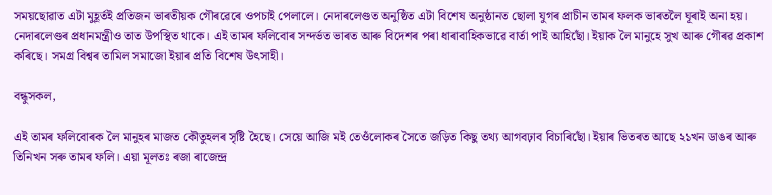সময়ছোৱাত এটা মুহূৰ্তই প্ৰতিজন ভাৰতীয়ক গৌৰৱেৰে ওপচাই পেলালে। নেদাৰলেণ্ডত অনুষ্ঠিত এটা বিশেষ অনুষ্ঠানত ছোলা যুগৰ প্ৰাচীন তামৰ ফলক ভাৰতলৈ ঘূৰাই অনা হয়। নেদাৰলেণ্ডৰ প্ৰধানমন্ত্ৰীও তাত উপস্থিত থাকে। এই তামৰ ফলিবোৰ সন্দৰ্ভত ভাৰত আৰু বিদেশৰ পৰা ধাৰাবাহিকভাৱে বাৰ্তা পাই আহিছোঁ। ইয়াক লৈ মানুহে সুখ আৰু গৌৰৱ প্ৰকাশ কৰিছে। সমগ্ৰ বিশ্বৰ তামিল সমাজো ইয়াৰ প্ৰতি বিশেষ উৎসাহী।

বন্ধুসকল,

এই তামৰ ফলিবোৰক লৈ মানুহৰ মাজত কৌতুহলৰ সৃষ্টি হৈছে। সেয়ে আজি মই তেওঁলোকৰ সৈতে জড়িত কিছু তথ্য আগবঢ়াব বিচাৰিছোঁ। ইয়াৰ ভিতৰত আছে ২১খন ডাঙৰ আৰু তিনিখন সৰু তামৰ ফলি। এয়া মূলতঃ ৰজা ৰাজেন্দ্ৰ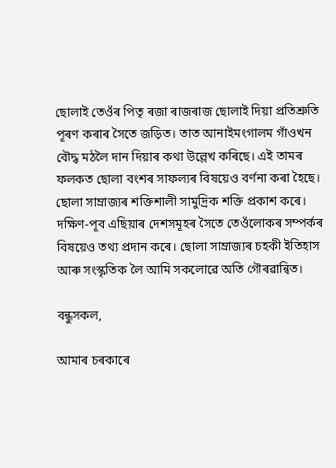ছোলাই তেওঁৰ পিতৃ ৰজা ৰাজৰাজ ছোলাই দিয়া প্ৰতিশ্ৰুতি পূৰণ কৰাৰ সৈতে জড়িত। তাত আনাইমংগালম গাঁওখন বৌদ্ধ মঠলৈ দান দিয়াৰ কথা উল্লেখ কৰিছে। এই তামৰ ফলকত ছোলা বংশৰ সাফল্যৰ বিষয়েও বৰ্ণনা কৰা হৈছে। ছোলা সাম্ৰাজ্যৰ শক্তিশালী সামুদ্ৰিক শক্তি প্ৰকাশ কৰে। দক্ষিণ-পূব এছিয়াৰ দেশসমূহৰ সৈতে তেওঁলোকৰ সম্পৰ্কৰ বিষয়েও তথ্য প্ৰদান কৰে। ছোলা সাম্ৰাজ্যৰ চহকী ইতিহাস আৰু সংস্কৃতিক লৈ আমি সকলোৱে অতি গৌৰৱান্বিত।

বন্ধুসকল,

আমাৰ চৰকাৰে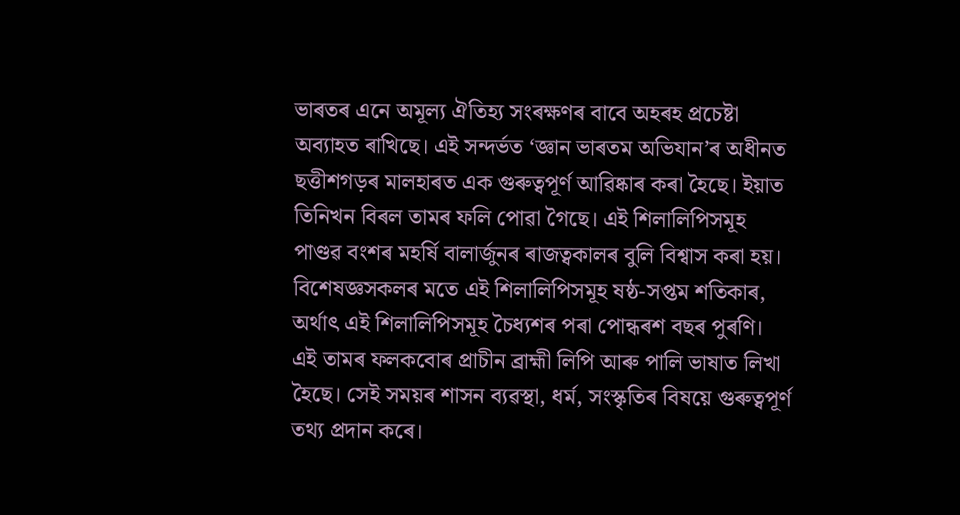ভাৰতৰ এনে অমূল্য ঐতিহ্য সংৰক্ষণৰ বাবে অহৰহ প্ৰচেষ্টা অব্যাহত ৰাখিছে। এই সন্দৰ্ভত ‘জ্ঞান ভাৰতম অভিযান’ৰ অধীনত ছত্তীশগড়ৰ মালহাৰত এক গুৰুত্বপূৰ্ণ আৱিষ্কাৰ কৰা হৈছে। ইয়াত তিনিখন বিৰল তামৰ ফলি পোৱা গৈছে। এই শিলালিপিসমূহ পাণ্ডৱ বংশৰ মহৰ্ষি বালাৰ্জুনৰ ৰাজত্বকালৰ বুলি বিশ্বাস কৰা হয়। বিশেষজ্ঞসকলৰ মতে এই শিলালিপিসমূহ ষষ্ঠ-সপ্তম শতিকাৰ, অৰ্থাৎ এই শিলালিপিসমূহ চৈধ্যশৰ পৰা পোন্ধৰশ বছৰ পুৰণি। এই তামৰ ফলকবোৰ প্ৰাচীন ব্ৰাহ্মী লিপি আৰু পালি ভাষাত লিখা হৈছে। সেই সময়ৰ শাসন ব্যৱস্থা, ধৰ্ম, সংস্কৃতিৰ বিষয়ে গুৰুত্বপূৰ্ণ তথ্য প্ৰদান কৰে।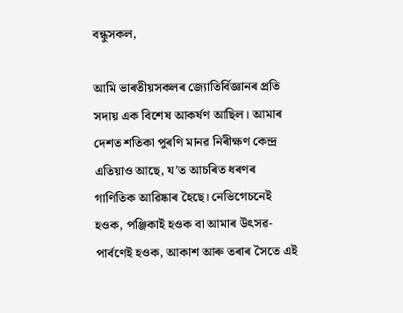বন্ধুসকল,

আমি ভাৰতীয়সকলৰ জ্যোতিৰ্বিজ্ঞানৰ প্ৰতি সদায় এক বিশেষ আকৰ্ষণ আছিল। আমাৰ দেশত শতিকা পুৰণি মানৱ নিৰীক্ষণ কেন্দ্ৰ এতিয়াও আছে, য’ত আচৰিত ধৰণৰ গাণিতিক আৱিষ্কাৰ হৈছে। নেভিগেচনেই হওক, পঞ্জিকাই হওক বা আমাৰ উৎসৱ-পাৰ্বণেই হওক, আকাশ আৰু তৰাৰ সৈতে এই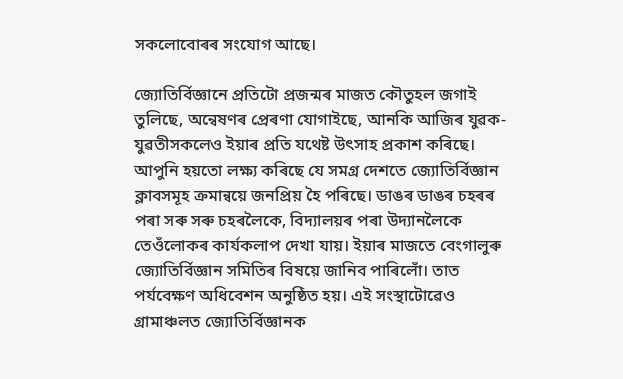সকলোবোৰৰ সংযোগ আছে।

জ্যোতিৰ্বিজ্ঞানে প্ৰতিটো প্ৰজন্মৰ মাজত কৌতুহল জগাই তুলিছে, অন্বেষণৰ প্ৰেৰণা যোগাইছে, আনকি আজিৰ যুৱক-যুৱতীসকলেও ইয়াৰ প্ৰতি যথেষ্ট উৎসাহ প্ৰকাশ কৰিছে। আপুনি হয়তো লক্ষ্য কৰিছে যে সমগ্ৰ দেশতে জ্যোতিৰ্বিজ্ঞান ক্লাবসমূহ ক্ৰমান্বয়ে জনপ্ৰিয় হৈ পৰিছে। ডাঙৰ ডাঙৰ চহৰৰ পৰা সৰু সৰু চহৰলৈকে, বিদ্যালয়ৰ পৰা উদ্যানলৈকে তেওঁলোকৰ কাৰ্যকলাপ দেখা যায়। ইয়াৰ মাজতে বেংগালুৰু জ্যোতিৰ্বিজ্ঞান সমিতিৰ বিষয়ে জানিব পাৰিলোঁ। তাত পৰ্যবেক্ষণ অধিবেশন অনুষ্ঠিত হয়। এই সংস্থাটোৱেও গ্ৰামাঞ্চলত জ্যোতিৰ্বিজ্ঞানক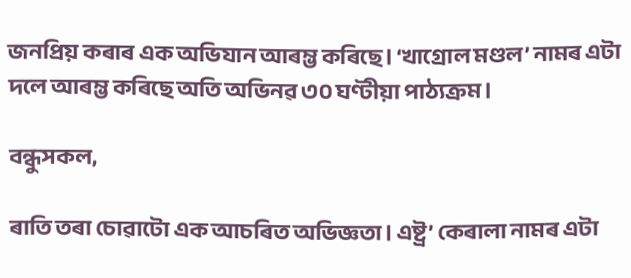জনপ্ৰিয় কৰাৰ এক অভিযান আৰম্ভ কৰিছে। ‘খাগ্ৰোল মণ্ডল’ নামৰ এটা দলে আৰম্ভ কৰিছে অতি অভিনৱ ৩০ ঘণ্টীয়া পাঠ্যক্ৰম।

বন্ধুসকল,

ৰাতি তৰা চোৱাটো এক আচৰিত অভিজ্ঞতা। এষ্ট্ৰ’ কেৰালা নামৰ এটা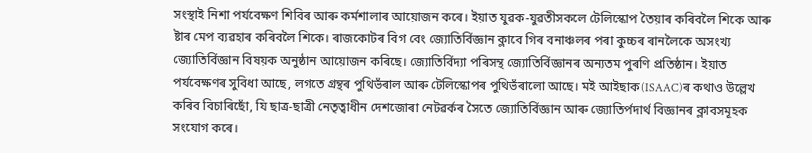সংস্থাই নিশা পৰ্যবেক্ষণ শিবিৰ আৰু কৰ্মশালাৰ আয়োজন কৰে। ইয়াত যুৱক-যুৱতীসকলে টেলিস্কোপ তৈয়াৰ কৰিবলৈ শিকে আৰু ষ্টাৰ মেপ ব্যৱহাৰ কৰিবলৈ শিকে। ৰাজকোটৰ বিগ বেং জ্যোতিৰ্বিজ্ঞান ক্লাবে গিৰ বনাঞ্চলৰ পৰা কুচ্চৰ ৰানলৈকে অসংখ্য জ্যোতিৰ্বিজ্ঞান বিষয়ক অনুষ্ঠান আয়োজন কৰিছে। জ্যোতিৰ্বিদ্যা পৰিসন্থ জ্যোতিৰ্বিজ্ঞানৰ অন্যতম পুৰণি প্ৰতিষ্ঠান। ইয়াত পৰ্যবেক্ষণৰ সুবিধা আছে, লগতে গ্ৰন্থৰ পুথিভঁৰাল আৰু টেলিস্কোপৰ পুথিভঁৰালো আছে। মই আইছাক(ISAAC)ৰ কথাও উল্লেখ কৰিব বিচাৰিছোঁ, যি ছাত্ৰ-ছাত্ৰী নেতৃত্বাধীন দেশজোৰা নেটৱৰ্কৰ সৈতে জ্যোতিৰ্বিজ্ঞান আৰু জ্যোতিৰ্পদাৰ্থ বিজ্ঞানৰ ক্লাবসমূহক সংযোগ কৰে।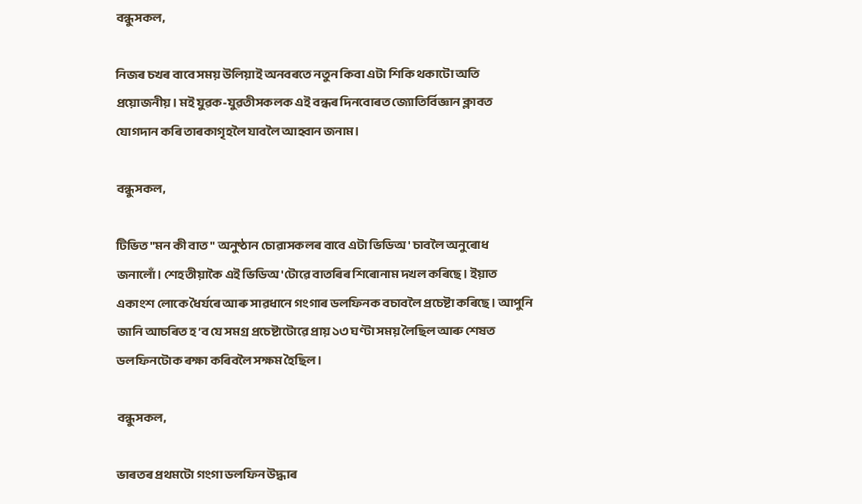বন্ধুসকল,

নিজৰ চখৰ বাবে সময় উলিয়াই অনবৰতে নতুন কিবা এটা শিকি থকাটো অতি প্ৰয়োজনীয়। মই যুৱক-যুৱতীসকলক এই বন্ধৰ দিনবোৰত জ্যোতিৰ্বিজ্ঞান ক্লাবত যোগদান কৰি তাৰকাগৃহলৈ যাবলৈ আহ্বান জনাম।

বন্ধুসকল,

টিভিত "মন কী বাত" অনুষ্ঠান চোৱাসকলৰ বাবে এটা ভিডিঅ' চাবলৈ অনুৰোধ জনালোঁ। শেহতীয়াকৈ এই ভিডিঅ'টোৱে বাতৰিৰ শিৰোনাম দখল কৰিছে। ইয়াত একাংশ লোকে ধৈৰ্যৰে আৰু সাৱধানে গংগাৰ ডলফিনক বচাবলৈ প্ৰচেষ্টা কৰিছে। আপুনি জানি আচৰিত হ’ব যে সমগ্ৰ প্ৰচেষ্টাটোৱে প্ৰায় ১৩ ঘণ্টা সময় লৈছিল আৰু শেষত ডলফিনটোক ৰক্ষা কৰিবলৈ সক্ষম হৈছিল।

বন্ধুসকল,

ভাৰতৰ প্ৰথমটো গংগা ডলফিন উদ্ধাৰ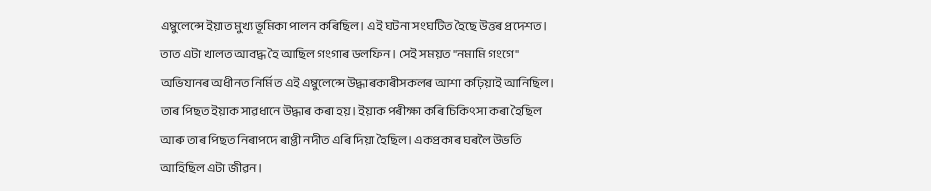এম্বুলেন্সে ইয়াত মুখ্য ভূমিকা পালন কৰিছিল। এই ঘটনা সংঘটিত হৈছে উত্তৰ প্ৰদেশত। তাত এটা খালত আবদ্ধ হৈ আছিল গংগাৰ ডলফিন। সেই সময়ত "নমামি গংগে" অভিযানৰ অধীনত নিৰ্মিত এই এম্বুলেন্সে উদ্ধাৰকাৰীসকলৰ আশা কঢ়িয়াই আনিছিল। তাৰ পিছত ইয়াক সাৱধানে উদ্ধাৰ কৰা হয়। ইয়াক পৰীক্ষা কৰি চিকিৎসা কৰা হৈছিল আৰু তাৰ পিছত নিৰাপদে ৰাপ্তী নদীত এৰি দিয়া হৈছিল। একপ্ৰকাৰ ঘৰলৈ উভতি আহিছিল এটা জীৱন।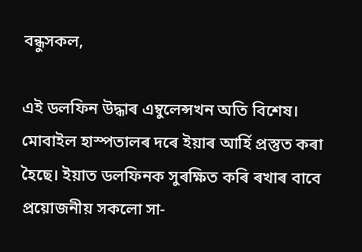বন্ধুসকল,

এই ডলফিন উদ্ধাৰ এম্বুলেন্সখন অতি বিশেষ। মোবাইল হাস্পতালৰ দৰে ইয়াৰ আৰ্হি প্ৰস্তুত কৰা হৈছে। ইয়াত ডলফিনক সুৰক্ষিত কৰি ৰখাৰ বাবে প্ৰয়োজনীয় সকলো সা-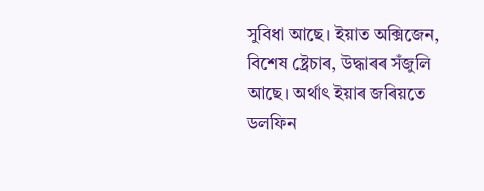সুবিধা আছে। ইয়াত অক্সিজেন, বিশেষ ষ্ট্ৰেচাৰ, উদ্ধাৰৰ সঁজুলি আছে। অৰ্থাৎ ইয়াৰ জৰিয়তে ডলফিন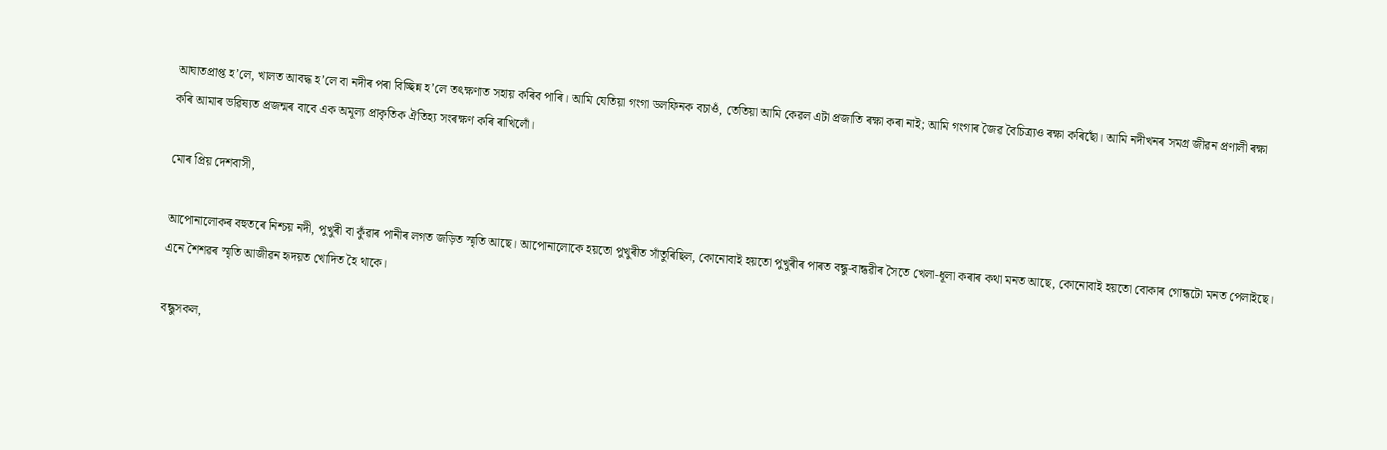আঘাতপ্ৰাপ্ত হ’লে, খালত আবদ্ধ হ’লে বা নদীৰ পৰা বিচ্ছিন্ন হ’লে তৎক্ষণাত সহায় কৰিব পাৰি। আমি যেতিয়া গংগা ডলফিনক বচাওঁ, তেতিয়া আমি কেৱল এটা প্ৰজাতি ৰক্ষা কৰা নাই; আমি গংগাৰ জৈৱ বৈচিত্ৰ্যও ৰক্ষা কৰিছোঁ। আমি নদীখনৰ সমগ্ৰ জীৱন প্ৰণালী ৰক্ষা কৰি আমাৰ ভৱিষ্যত প্ৰজন্মৰ বাবে এক অমূল্য প্ৰাকৃতিক ঐতিহ্য সংৰক্ষণ কৰি ৰাখিলোঁ।

মোৰ প্ৰিয় দেশবাসী,

আপোনালোকৰ বহুতৰে নিশ্চয় নদী, পুখুৰী বা কুঁৱাৰ পানীৰ লগত জড়িত স্মৃতি আছে। আপোনালোকে হয়তো পুখুৰীত সাঁতুৰিছিল, কোনোবাই হয়তো পুখুৰীৰ পাৰত বন্ধু-বান্ধৱীৰ সৈতে খেলা-ধূলা কৰাৰ কথা মনত আছে, কোনোবাই হয়তো বোকাৰ গোন্ধটো মনত পেলাইছে। এনে শৈশৱৰ স্মৃতি আজীৱন হৃদয়ত খোদিত হৈ থাকে।

বন্ধুসকল,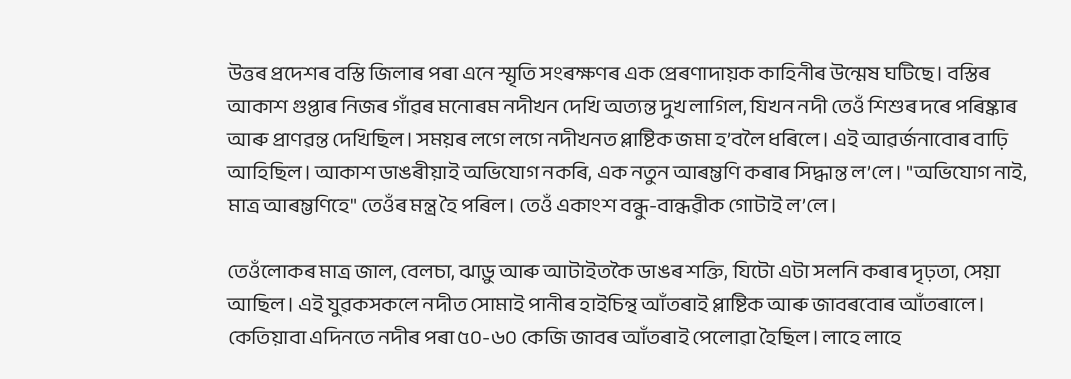উত্তৰ প্ৰদেশৰ বস্তি জিলাৰ পৰা এনে স্মৃতি সংৰক্ষণৰ এক প্ৰেৰণাদায়ক কাহিনীৰ উন্মেষ ঘটিছে। বস্তিৰ আকাশ গুপ্তাৰ নিজৰ গাঁৱৰ মনোৰম নদীখন দেখি অত্যন্ত দুখ লাগিল, যিখন নদী তেওঁ শিশুৰ দৰে পৰিষ্কাৰ আৰু প্ৰাণৱন্ত দেখিছিল। সময়ৰ লগে লগে নদীখনত প্লাষ্টিক জমা হ’বলৈ ধৰিলে। এই আৱৰ্জনাবোৰ বাঢ়ি আহিছিল। আকাশ ডাঙৰীয়াই অভিযোগ নকৰি, এক নতুন আৰম্ভণি কৰাৰ সিদ্ধান্ত ল’লে। "অভিযোগ নাই, মাত্ৰ আৰম্ভণিহে" তেওঁৰ মন্ত্ৰ হৈ পৰিল। তেওঁ একাংশ বন্ধু-বান্ধৱীক গোটাই ল’লে।

তেওঁলোকৰ মাত্ৰ জাল, বেলচা, ঝাড়ু আৰু আটাইতকৈ ডাঙৰ শক্তি, যিটো এটা সলনি কৰাৰ দৃঢ়তা, সেয়া আছিল। এই যুৱকসকলে নদীত সোমাই পানীৰ হাইচিন্থ আঁতৰাই প্লাষ্টিক আৰু জাবৰবোৰ আঁতৰালে। কেতিয়াবা এদিনতে নদীৰ পৰা ৫০-৬০ কেজি জাবৰ আঁতৰাই পেলোৱা হৈছিল। লাহে লাহে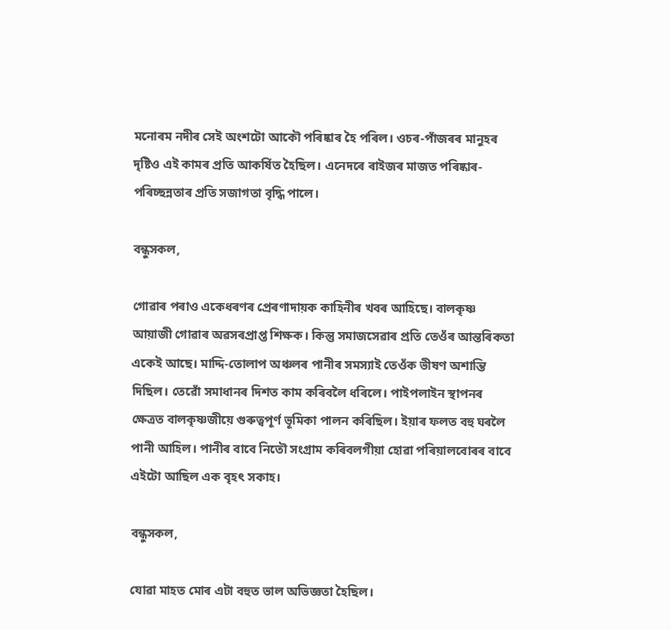মনোৰম নদীৰ সেই অংশটো আকৌ পৰিষ্কাৰ হৈ পৰিল। ওচৰ-পাঁজৰৰ মানুহৰ দৃষ্টিও এই কামৰ প্ৰতি আকৰ্ষিত হৈছিল। এনেদৰে ৰাইজৰ মাজত পৰিষ্কাৰ-পৰিচ্ছন্নতাৰ প্ৰতি সজাগতা বৃদ্ধি পালে।

বন্ধুসকল,

গোৱাৰ পৰাও একেধৰণৰ প্ৰেৰণাদায়ক কাহিনীৰ খবৰ আহিছে। বালকৃষ্ণ আয়াজী গোৱাৰ অৱসৰপ্ৰাপ্ত শিক্ষক। কিন্তু সমাজসেৱাৰ প্ৰতি তেওঁৰ আন্তৰিকতা একেই আছে। মাদ্দি-তোলাপ অঞ্চলৰ পানীৰ সমস্যাই তেওঁক ভীষণ অশান্তি দিছিল। তেৱোঁ সমাধানৰ দিশত কাম কৰিবলৈ ধৰিলে। পাইপলাইন স্থাপনৰ ক্ষেত্ৰত বালকৃষ্ণজীয়ে গুৰুত্বপূৰ্ণ ভূমিকা পালন কৰিছিল। ইয়াৰ ফলত বহু ঘৰলৈ পানী আহিল। পানীৰ বাবে নিতৌ সংগ্ৰাম কৰিবলগীয়া হোৱা পৰিয়ালবোৰৰ বাবে এইটো আছিল এক বৃহৎ সকাহ।

বন্ধুসকল,

যোৱা মাহত মোৰ এটা বহুত ভাল অভিজ্ঞতা হৈছিল।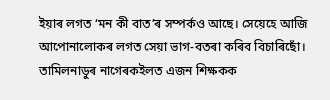ইয়াৰ লগত ‘মন কী বাত’ৰ সম্পৰ্কও আছে। সেয়েহে আজি আপোনালোকৰ লগত সেয়া ভাগ-বতৰা কৰিব বিচাৰিছোঁ। তামিলনাডুৰ নাগেৰকইলত এজন শিক্ষকক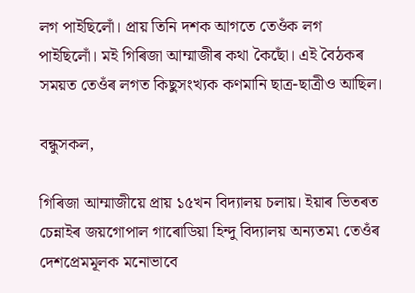লগ পাইছিলোঁ। প্ৰায় তিনি দশক আগতে তেওঁক লগ পাইছিলোঁ। মই গিৰিজা আম্মাজীৰ কথা কৈছোঁ। এই বৈঠকৰ সময়ত তেওঁৰ লগত কিছুসংখ্যক কণমানি ছাত্ৰ-ছাত্ৰীও আছিল।

বন্ধুসকল,

গিৰিজা আম্মাজীয়ে প্ৰায় ১৫খন বিদ্যালয় চলায়। ইয়াৰ ভিতৰত চেন্নাইৰ জয়গোপাল গাৰোডিয়া হিন্দু বিদ্যালয় অন্যতম৷ তেওঁৰ দেশপ্ৰেমমূলক মনোভাবে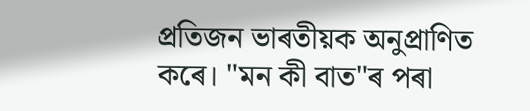প্ৰতিজন ভাৰতীয়ক অনুপ্ৰাণিত কৰে। "মন কী বাত"ৰ পৰা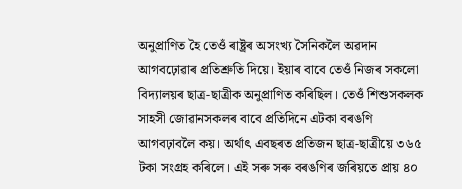অনুপ্ৰাণিত হৈ তেওঁ ৰাষ্ট্ৰৰ অসংখ্য সৈনিকলৈ অৱদান আগবঢ়োৱাৰ প্ৰতিশ্ৰুতি দিয়ে। ইয়াৰ বাবে তেওঁ নিজৰ সকলো বিদ্যালয়ৰ ছাত্ৰ-ছাত্ৰীক অনুপ্ৰাণিত কৰিছিল। তেওঁ শিশুসকলক সাহসী জোৱানসকলৰ বাবে প্ৰতিদিনে এটকা বৰঙণি আগবঢ়াবলৈ কয়। অৰ্থাৎ এবছৰত প্ৰতিজন ছাত্ৰ-ছাত্ৰীয়ে ৩৬৫ টকা সংগ্ৰহ কৰিলে। এই সৰু সৰু বৰঙণিৰ জৰিয়তে প্ৰায় ৪০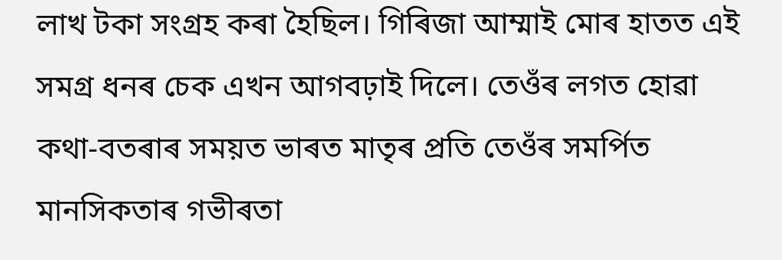লাখ টকা সংগ্ৰহ কৰা হৈছিল। গিৰিজা আম্মাই মোৰ হাতত এই সমগ্ৰ ধনৰ চেক এখন আগবঢ়াই দিলে। তেওঁৰ লগত হোৱা কথা-বতৰাৰ সময়ত ভাৰত মাতৃৰ প্ৰতি তেওঁৰ সমৰ্পিত মানসিকতাৰ গভীৰতা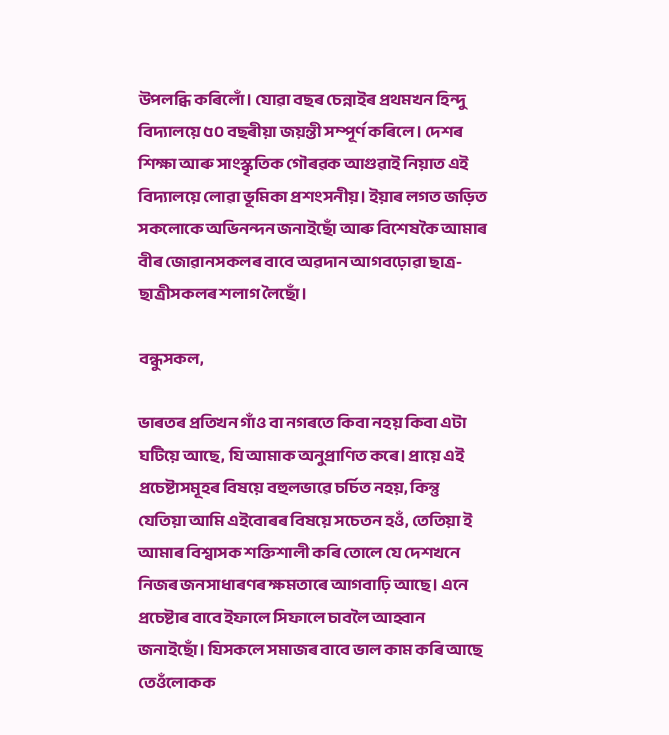উপলব্ধি কৰিলোঁ। যোৱা বছৰ চেন্নাইৰ প্ৰথমখন হিন্দু বিদ্যালয়ে ৫০ বছৰীয়া জয়ন্তী সম্পূৰ্ণ কৰিলে। দেশৰ শিক্ষা আৰু সাংস্কৃতিক গৌৰৱক আগুৱাই নিয়াত এই বিদ্যালয়ে লোৱা ভূমিকা প্ৰশংসনীয়। ইয়াৰ লগত জড়িত সকলোকে অভিনন্দন জনাইছোঁ আৰু বিশেষকৈ আমাৰ বীৰ জোৱানসকলৰ বাবে অৱদান আগবঢ়োৱা ছাত্ৰ-ছাত্ৰীসকলৰ শলাগ লৈছোঁ।

বন্ধুসকল,

ভাৰতৰ প্ৰতিখন গাঁও বা নগৰতে কিবা নহয় কিবা এটা ঘটিয়ে আছে, যি আমাক অনুপ্ৰাণিত কৰে। প্ৰায়ে এই প্ৰচেষ্টাসমূহৰ বিষয়ে বহুলভাৱে চৰ্চিত নহয়, কিন্তু যেতিয়া আমি এইবোৰৰ বিষয়ে সচেতন হওঁ, তেতিয়া ই আমাৰ বিশ্বাসক শক্তিশালী কৰি তোলে যে দেশখনে নিজৰ জনসাধাৰণৰ ক্ষমতাৰে আগবাঢ়ি আছে। এনে প্ৰচেষ্টাৰ বাবে ইফালে সিফালে চাবলৈ আহ্বান জনাইছোঁ। যিসকলে সমাজৰ বাবে ভাল কাম কৰি আছে তেওঁলোকক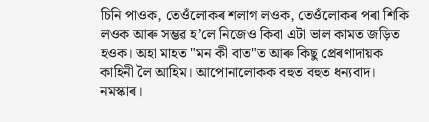চিনি পাওক, তেওঁলোকৰ শলাগ লওক, তেওঁলোকৰ পৰা শিকি লওক আৰু সম্ভৱ হ’লে নিজেও কিবা এটা ভাল কামত জড়িত হওক। অহা মাহত "মন কী বাত"ত আৰু কিছু প্ৰেৰণাদায়ক কাহিনী লৈ আহিম। আপোনালোকক বহুত বহুত ধন্যবাদ। নমস্কাৰ।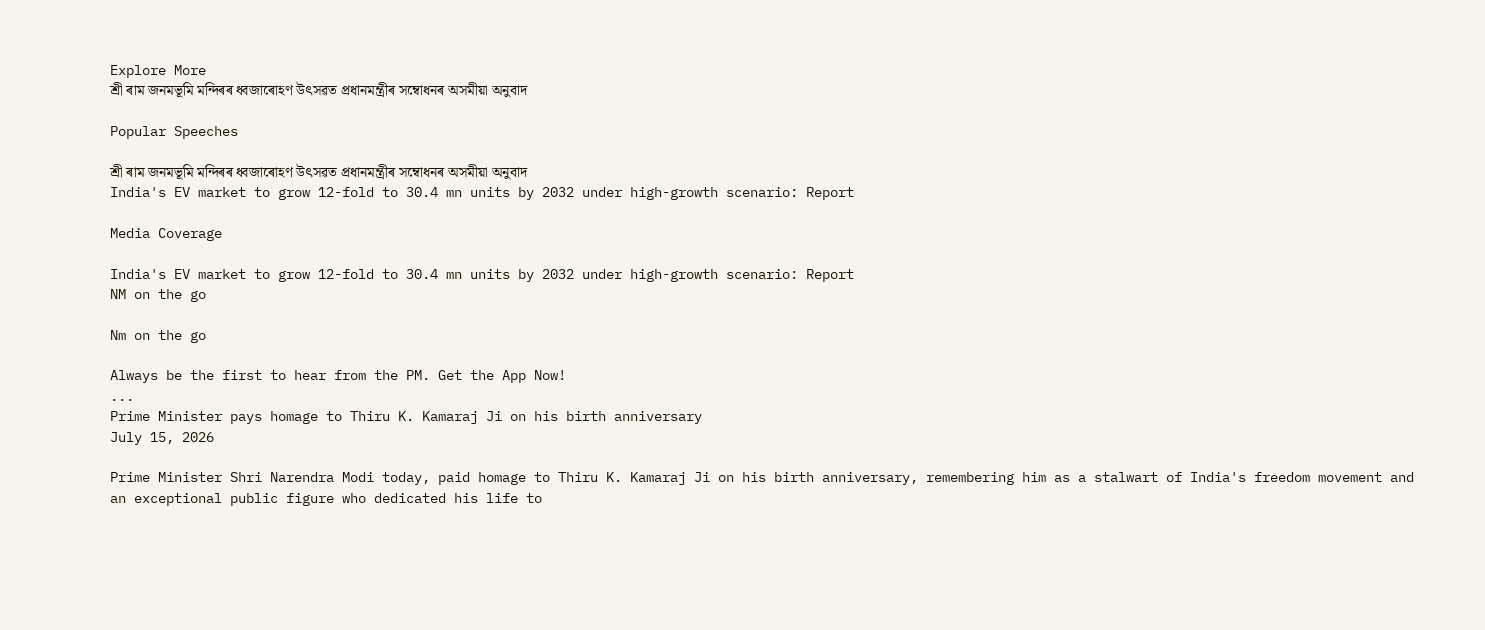Explore More
শ্ৰী ৰাম জনমভূমি মন্দিৰৰ ধ্বজাৰোহণ উৎসৱত প্ৰধানমন্ত্ৰীৰ সম্বোধনৰ অসমীয়া অনুবাদ

Popular Speeches

শ্ৰী ৰাম জনমভূমি মন্দিৰৰ ধ্বজাৰোহণ উৎসৱত প্ৰধানমন্ত্ৰীৰ সম্বোধনৰ অসমীয়া অনুবাদ
India's EV market to grow 12-fold to 30.4 mn units by 2032 under high-growth scenario: Report

Media Coverage

India's EV market to grow 12-fold to 30.4 mn units by 2032 under high-growth scenario: Report
NM on the go

Nm on the go

Always be the first to hear from the PM. Get the App Now!
...
Prime Minister pays homage to Thiru K. Kamaraj Ji on his birth anniversary
July 15, 2026

Prime Minister Shri Narendra Modi today, paid homage to Thiru K. Kamaraj Ji on his birth anniversary, remembering him as a stalwart of India's freedom movement and an exceptional public figure who dedicated his life to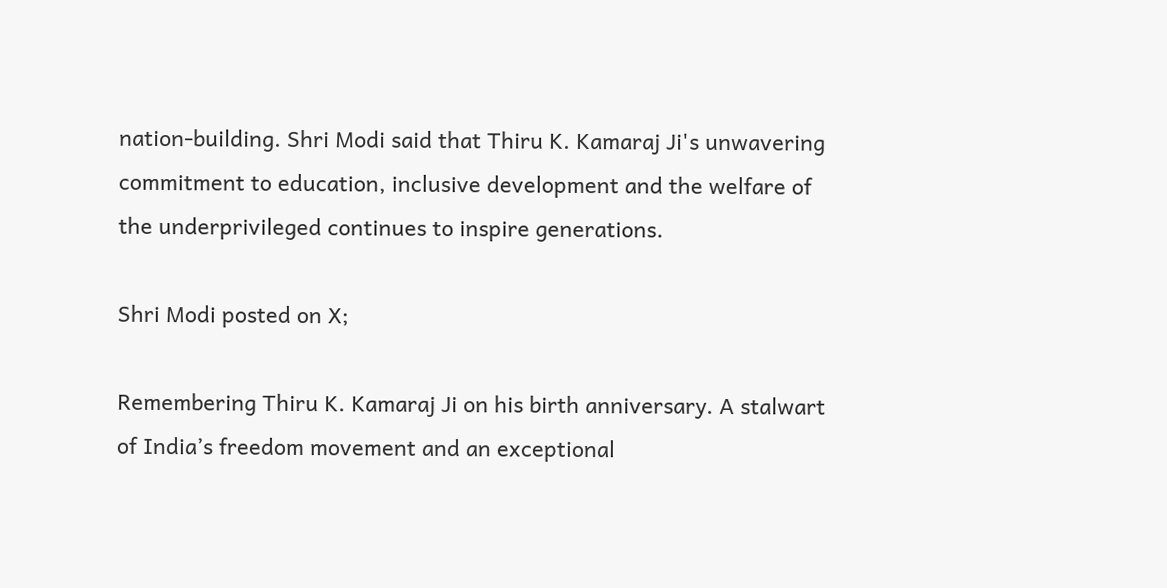nation-building. Shri Modi said that Thiru K. Kamaraj Ji's unwavering commitment to education, inclusive development and the welfare of the underprivileged continues to inspire generations.

Shri Modi posted on X;

Remembering Thiru K. Kamaraj Ji on his birth anniversary. A stalwart of India’s freedom movement and an exceptional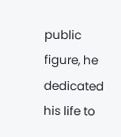public figure, he dedicated his life to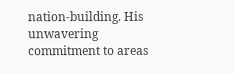nation-building. His unwavering commitment to areas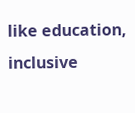like education, inclusive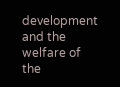development and the welfare of the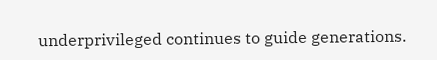underprivileged continues to guide generations.